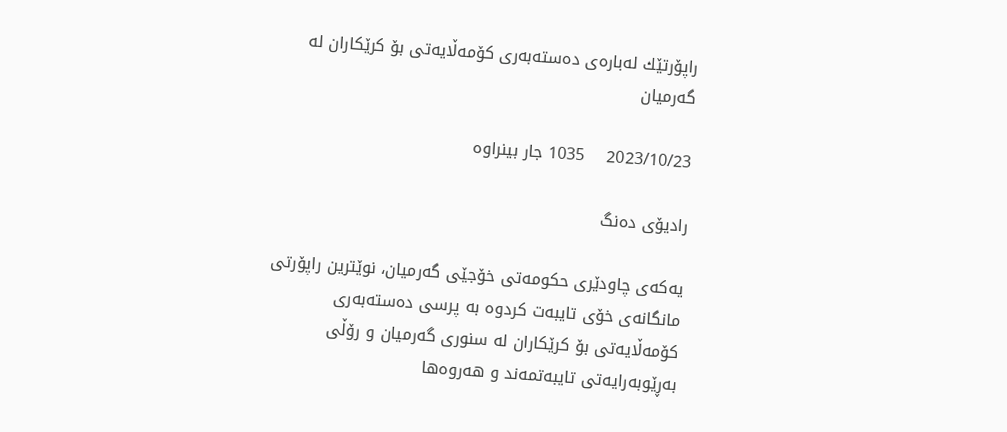راپۆرتێك له‌باره‌ى ده‌سته‌به‌رى كۆمه‌ڵایه‌تى بۆ كرێكاران له‌ گه‌رمیان

2023/10/23    1035 جار بینراوە

رادیۆى ده‌نگ

یه‌كه‌ى چاودێری حكومه‌تى خۆجێی گه‌رمیان، نوێترین راپۆرتى مانگانه‌ى خۆی تایبه‌ت كردوه‌ به‌ پرسی ده‌سته‌به‌رى كۆمه‌ڵایه‌تى بۆ كرێكاران له‌ سنورى گه‌رمیان و رۆڵی به‌ڕێوبه‌رایه‌تى تایبه‌تمه‌ند و هه‌روه‌ها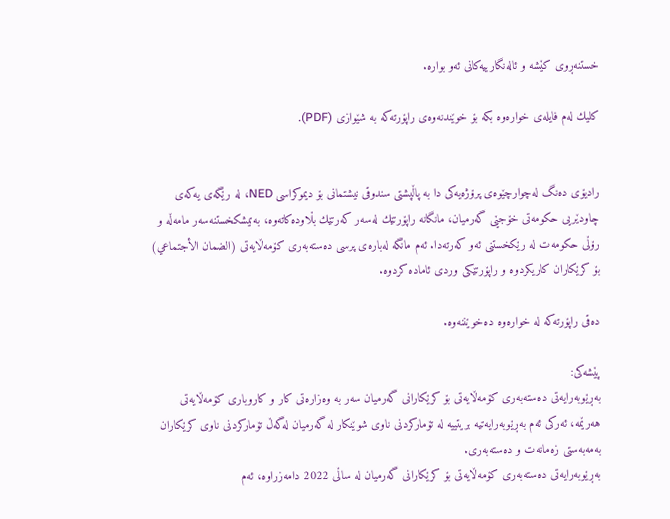خستنه‌ڕوى كێشه‌ و ئاله‌نگارییه‌كانى ئه‌و بواره‌.

كلیك لەم فایلەی خواره‌وه‌ بكه‌ بۆ خوێندنه‌وه‌ى راپۆرته‌کە به‌ شێوازى (PDF).


رادیۆی ده‌نگ له‌چوارچێوه‌ى پرۆژه‌یه‌كى دا به‌ پاڵپشتى سندوقی نیشتمانى بۆ دیموكراسی NED، له‌ رێگه‌ى یه‌كه‌ى چاودێریی حكومه‌تى خۆجێی گه‌رمیان، مانگانه‌ راپۆرتێك له‌سه‌ر كه‌رتێك بڵاوده‌كاته‌وه‌، به‌تیشكخستنه‌سه‌ر مامه‌ڵە و رۆڵی حكومه‌ت له‌ رێكخستنى ئه‌و کەرتەدا. ئه‌م مانگه‌ له‌باره‌ى پرسی ده‌سته‌به‌رى كۆمه‌ڵایه‌تى (الضمان الأجتماعي) بۆ كرێكاران كاریكردوه‌ و راپۆرتێكى وردی ئاماده‌ كردوه‌.

ده‌قی راپۆرته‌كه‌ له‌ خواره‌وه‌ ده‌خوێننه‌وه‌.

پێشەکی:
به‌ڕێوبه‌رایه‌تى ده‌سته‌به‌رى كۆمه‌ڵایه‌تى بۆ كرێكارانى گه‌رمیان سه‌ر به‌ وه‌زاره‌تى كار و كاروبارى كۆمه‌ڵایه‌تى هه‌رێمه‌، ئه‌ركى ئه‌م به‌ڕێوبه‌رایه‌تیه‌ بریتییە له‌ تۆماركردنى ناوى شوێنكار له‌ گه‌رمیان له‌گه‌ڵ تۆماركردنى ناوى كرێكاران به‌مه‌به‌ستى زه‌مانه‌ت و ده‌سته‌به‌رى.
به‌ڕێوبه‌رایه‌تى ده‌سته‌به‌رى كۆمه‌ڵایه‌تى بۆ كرێكارانى گه‌رمیان له‌ ساڵى 2022 دامه‌زراوه‌، ئه‌م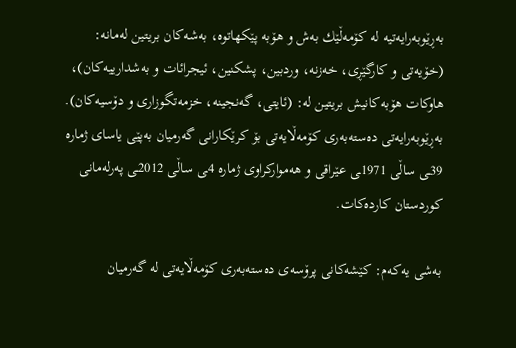به‌ڕێوبه‌رایه‌تیه‌ له‌ كۆمه‌ڵێك به‌ش و هۆبه‌ پێكهاتوه‌، به‌شه‌كان بریتین له‌مانه‌: (خۆیه‌تى و كارگێڕى، خه‌زنه‌، وردبین، پشكنین، ئیجرائات و به‌شدارییه‌كان)، هاوكات هۆبه‌كانیش بریتین له‌‌: (ئایتى، گه‌نجینه‌، خزمه‌تگوزارى و دۆسیه‌كان).
به‌ڕێوبه‌رایه‌تى ده‌سته‌به‌رى كۆمه‌ڵایه‌تى بۆ كرێكارانى گه‌رمیان به‌پێى یاساى ژماره‌ 39ـى ساڵى 1971ـى عێراقى و هه‌مواركراوى ژماره‌ 4ـى ساڵى 2012ـى په‌رله‌مانى كوردستان کاردەکات.

به‌شى یه‌كه‌م: کێشەکانی پرۆسەی ده‌سته‌به‌رى كۆمه‌ڵایه‌تى لە گەرمیان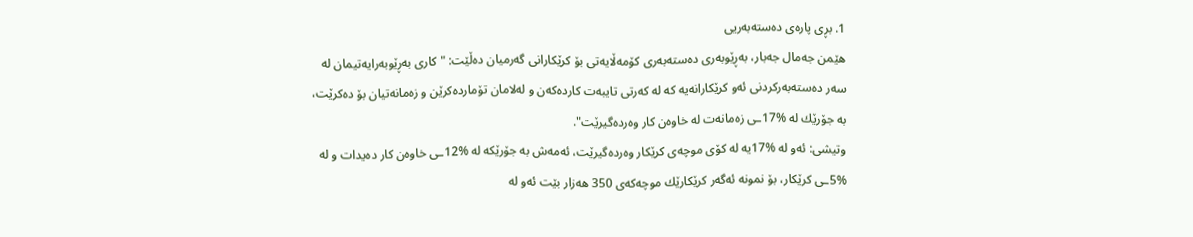1. بڕی پاره‌ى ده‌سته‌به‌ریی
هێمن جه‌مال جه‌بار، به‌ڕێوبه‌رى ده‌سته‌به‌رى كۆمه‌ڵایه‌تى بۆ كرێكارانى گه‌رمیان ده‌ڵێت: "كارى به‌ڕێوبه‌رایه‌تیمان له‌ سه‌ر ده‌سته‌به‌ركردنى ئه‌و كرێكارانه‌یه‌ كه‌ له‌ كه‌رتى تایبه‌ت كارده‌كه‌ن و له‌لامان تۆمارده‌كرێن و زه‌مانه‌تیان بۆ ده‌كرێت، به‌ جۆرێك له‌ %17ـى زه‌مانه‌ت له‌ خاوه‌ن كار وه‌رده‌گیرێت".
وتیشى: ئه‌و له‌ %17یه‌ له‌ كۆى موچه‌ى كرێكار وه‌رده‌گیرێت، ئه‌مه‌ش به‌ جۆرێكه‌ له‌ %12ـى خاوه‌ن كار ده‌یدات و له‌ %5ـى كرێكار، بۆ نمونه‌ ئه‌گه‌ر كرێكارێك موچه‌كه‌ى 350 هه‌زار بێت ئه‌و له‌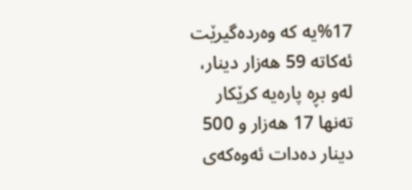%17یه‌ كه‌ وه‌رده‌گیرێت ئه‌كاته‌ 59 هه‌زار دینار، له‌و بڕه‌ پاره‌یه‌ كرێكار ته‌نها 17 هه‌زار و 500 دینار ده‌دات ئه‌وه‌كه‌ى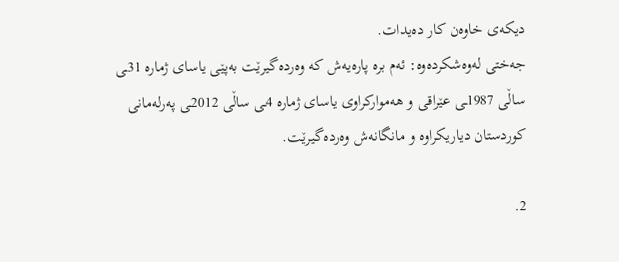دیكه‌ى خاوه‌ن كار ده‌یدات.
جه‌ختى له‌وه‌شكرده‌وه‌: ئه‌م بره‌ پاره‌یه‌ش كه‌ وه‌رده‌گیرێت به‌پێى یاساى ژماره‌ 31ـى ساڵى 1987ـى عێراقى و هه‌مواركراوى یاساى ژماره‌ 4ـى ساڵى 2012ـى په‌رله‌مانى كوردستان دیاریكراوه‌ و مانگانه‌ش وه‌رده‌گیرێت.

2.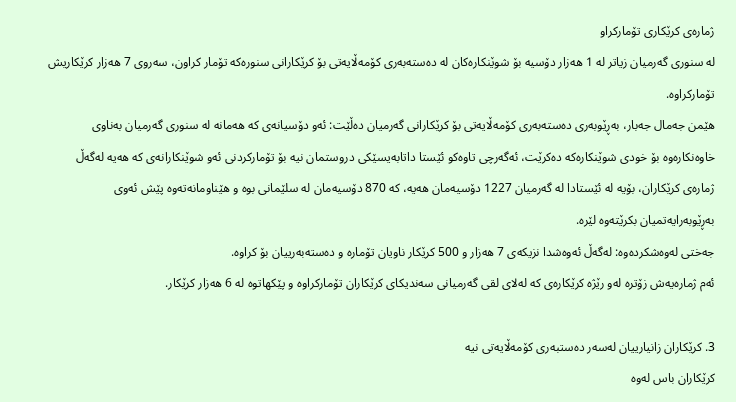ژماره‌ى كرێكارى تۆماركراو
له‌ سنورى گه‌رمیان زیاتر له‌ 1 هه‌زار دۆسیه‌ بۆ شوێنكاره‌كان له‌ ده‌سته‌به‌رى كۆمه‌ڵایه‌تى بۆ كرێكارانى سنوره‌كه‌ تۆمار كراون، سه‌روى 7 هه‌زار كرێكاریش تۆماركراوه‌.
هێمن جه‌مال جه‌بار، به‌ڕێوبه‌رى ده‌سته‌به‌رى كۆمه‌ڵایه‌تى بۆ كرێكارانى گه‌رمیان ده‌ڵێت: ئه‌و دۆسیانه‌ى كه‌ هه‌مانه‌ له‌ سنورى گه‌رمیان به‌ناوى خاوه‌نكاره‌وه‌ بۆ خودی شوێنكاره‌كه‌ ده‌كرێت، ئه‌گه‌رچى تاوه‌كو ئێستا داتابه‌یسێكى دروستمان نیه‌ بۆ تۆماركردنى ئه‌و شوێنكارانه‌ى كه‌ هه‌یه‌ له‌گه‌ڵ ژماره‌ى كرێكاران، بۆیه‌ له‌ ئێستادا له‌ گه‌رمیان 1227 دۆسیه‌مان هه‌یه‌، كه‌ 870 دۆسیه‌مان له‌ سلێمانى بوه‌ و هێناومانه‌ته‌وه‌ پێش ئه‌وى به‌ڕێوبه‌رایه‌تمیان بكرێته‌وه‌ لێره‌.
جه‌ختى له‌وه‌شكرده‌وه‌: له‌گه‌ڵ ئه‌وه‌شدا نزیكه‌ى 7 هه‌زار و 500 كرێكار ناویان تۆماره‌ و ده‌سته‌به‌رییان بۆ كراوه‌.
ئه‌م ژماره‌یه‌ش زۆتره‌ له‌و رێژه‌ كرێكاره‌ى كه‌ له‌لای لقی گه‌رمیانى سه‌ندیكای كرێكاران تۆماركراوه‌ و پێكهاتوه‌ له‌ 6 هه‌زار كرێكار.

3. كرێكاران زانیارییان له‌سه‌ر ده‌ستبه‌رى كۆمه‌ڵایه‌تى نیه‌
كرێكاران باس له‌وه‌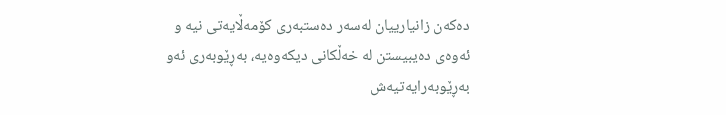ده‌كه‌ن زانیارییان له‌سه‌ر ده‌ستبه‌رى كۆمه‌ڵایه‌تى نیه‌ و ئه‌وه‌ى ده‌یبیستن له‌ خه‌ڵكانى دیكه‌وه‌یه‌، به‌ڕێوبه‌رى ئه‌و به‌ڕێوبه‌رایه‌تیه‌ش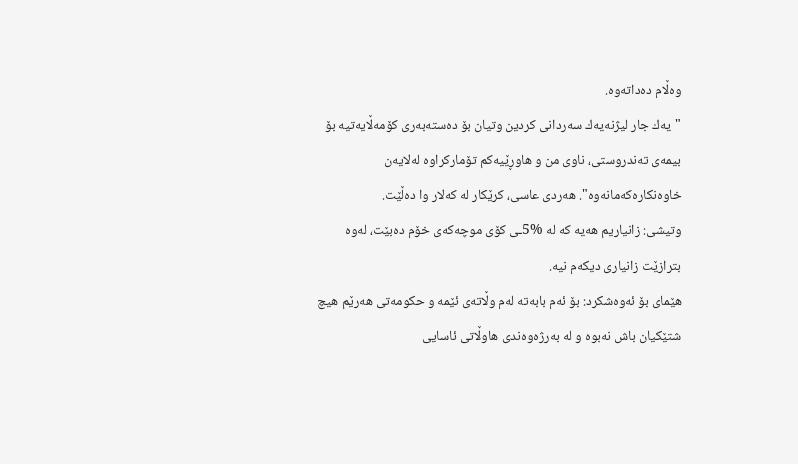وه‌ڵام ده‌داته‌وه‌.
"یه‌ك جار لیژنه‌یه‌ك سه‌ردانى كردین وتیان بۆ ده‌سته‌به‌رى كۆمه‌ڵایه‌تیه‌ بۆ بیمه‌ى ته‌ندروستى، ناوى من و هاوڕێیه‌كم تۆماركراوه‌ له‌لایه‌ن خاوه‌نكاره‌كه‌مانه‌وه‌". هه‌ردى عاسى، كرێكار له‌ كه‌لار وا ده‌ڵێت.
وتیشى: زانیاریم هه‌یه‌ كه‌ له‌ %5ـى كۆى موچه‌كه‌ى خۆم ده‌بێت، له‌وه‌ بترازێت زانیارى دیكه‌م نیه‌.
هێماى بۆ ئه‌وه‌شكرد: بۆ ئه‌م بابه‌ته‌ له‌م وڵاته‌ى ئێمه‌ و حكومه‌تى هه‌رێم هیچ شتێكیان باش نه‌بوه‌ و له‌ به‌رژه‌وه‌ندى هاوڵاتى ئاسایی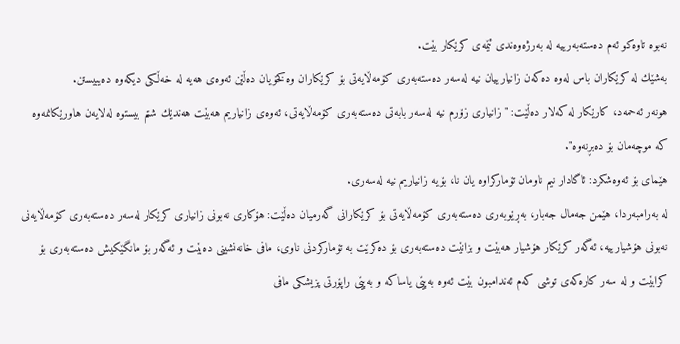نه‌بوه‌ تاوه‌كو ئه‌م ده‌سته‌به‌رییه‌ له‌ به‌رژه‌وه‌ندى ئێمه‌ى كرێكار بێت.
به‌شێك له‌ كرێكاران باس له‌وه‌ ده‌كه‌ن زانیارییان نیه‌ له‌سه‌ر ده‌سته‌به‌رى كۆمه‌ڵایه‌تى بۆ كرێكاران وه‌كخۆیان ده‌ڵێن ئه‌وه‌ى هه‌یه‌ له‌ خه‌ڵكى دیكه‌وه‌ ده‌یبیستن.
هونه‌ر ئه‌حمه‌د، كارێكار له‌ كه‌لار ده‌ڵێت: "زانیارى زۆرم نیه‌ له‌سه‌ر بابه‌تى ده‌سته‌به‌رى كۆمه‌ڵایه‌تى، ئه‌وه‌ى زانیاریم هه‌بێت هه‌ندێك شتم بیستوه‌ له‌لایه‌ن هاورێكانمه‌وه‌ كه‌ موچه‌مان بۆ ده‌بڕنه‌وه‌".
هێماى بۆ ئه‌وه‌شكرد: ئاگادار نیم ناومان تۆماركراوه‌ یان نا، بۆیه‌ زانیاریم نیه‌ له‌سه‌رى.
له‌ به‌رامبه‌ردا، هێمن جه‌مال جه‌بار، به‌ڕێوبه‌رى ده‌سته‌به‌رى كۆمه‌ڵایه‌تى بۆ كرێكارانى گه‌رمیان ده‌ڵێت: هۆكارى نه‌بونى زانیارى كرێكار له‌سه‌ر ده‌سته‌به‌رى كۆمه‌ڵایه‌نى نه‌بونى هۆشیارییه‌، ئه‌گه‌ر كرێكار هۆشیار هه‌بێت و بزانێت ده‌سته‌به‌رى بۆ ده‌كرێت به‌ تۆماركردنى ناوى، مافى خانه‌نشینى ده‌بێت و ئه‌گه‌ر بۆ مانگێكیش ده‌سته‌به‌رى بۆ كرابێت و له‌ سه‌ر كاره‌كه‌ى توشى كه‌م ئه‌ندامبون بێت ئه‌وه‌ به‌پێى یاساكه‌ و به‌پێى راپۆرتى پزیشكى مافى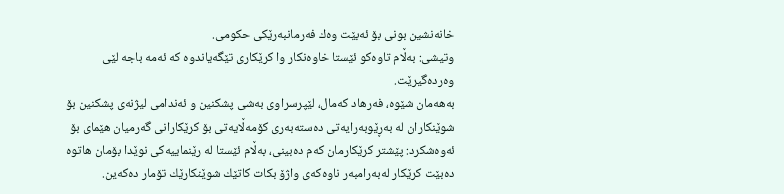خانه‌نشین بونى بۆ ئه‌بێت وه‌ك فه‌رمانبه‌رێكى حكومی‌.
وتیشى: به‌ڵام تاوه‌كو ئێستا خاوه‌نكار وا كرێكارى تێگه‌یاندوه‌ كه‌ ئه‌مه‌ باجه‌ لێى وه‌رده‌گیرێت.
به‌هه‌مان شێوه‌، فه‌رهاد كه‌مال، لێپرسراوى به‌شى پشكنین و ئه‌ندامى لیژنه‌ى پشكنین بۆ شوێنكاران له‌ به‌ڕێوبه‌رایه‌تى ده‌سته‌به‌رى كۆمه‌ڵایه‌تى بۆ كرێكارانى گه‌رمیان هێماى بۆ ئه‌وه‌شكرد: پێشتر كرێكارمان كه‌م ده‌بینى، به‌ڵام ئێستا له‌ رێنماییه‌كى نوێدا بۆمان هاتوه‌ ده‌بێت كرێكار له‌به‌رامبه‌ر ناوه‌كه‌ى واژۆ بكات كاتێك شوێنكارێك تۆمار ده‌كه‌ین.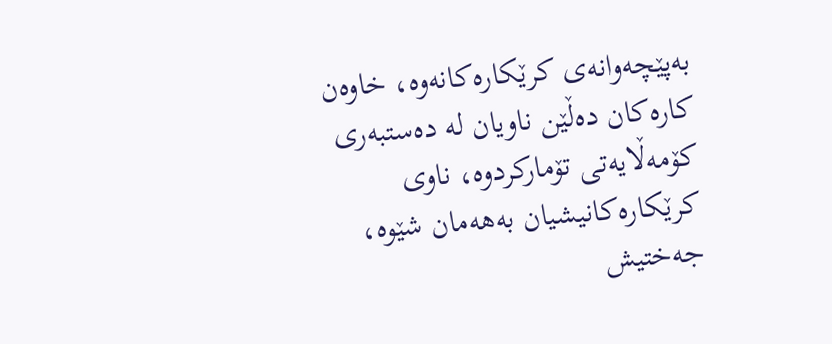به‌پێچه‌وانه‌ى كرێكاره‌كانه‌وه‌، خاوه‌ن كاره‌كان ده‌ڵێن ناویان له‌ ده‌ستبه‌رى كۆمه‌ڵایه‌تى تۆماركردوه‌، ناوى كرێكاره‌كانیشیان به‌هه‌مان شێوه‌، جه‌ختیش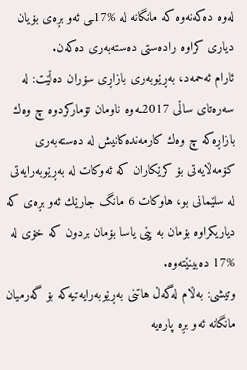له‌وه‌ ده‌كه‌نه‌وه‌ كه‌ مانگانه‌ له‌ %17ـى ئه‌و بڕه‌ى بۆیان دیارى كراوه‌ راده‌ستى ده‌سته‌به‌رى ده‌كه‌ن.
ئارام ئه‌حمه‌د، به‌ڕێوبه‌رى بازاڕى سۆران ده‌ڵێت: له‌ سه‌ره‌تاى ساڵى 2017ـه‌وه‌ ناومان تۆماركردوه‌ چ وه‌ك بازاڕه‌كه‌ چ وه‌ك كارمه‌نده‌كانیش له‌ ده‌سته‌به‌رى كۆمه‌ڵایه‌تى بۆ كرێكاران كه‌ ئه‌وكات له‌ به‌ڕێوبه‌رایه‌تى له‌ سلێمانى بو، هاوكات 6 مانگ جارێك ئه‌و بڕه‌ى كه‌ دیاریكراوه‌ بۆمان به‌ پێى یاسا بۆمان بردون كه‌ خۆى له‌ %17 ده‌بینێته‌وه‌.
وتیشى: به‌ڵام له‌گه‌ڵ هاتنى به‌ڕێوبه‌رایه‌تیه‌كه‌ بۆ گه‌رمیان مانگانه‌ ئه‌و بڕه‌ پاره‌یه‌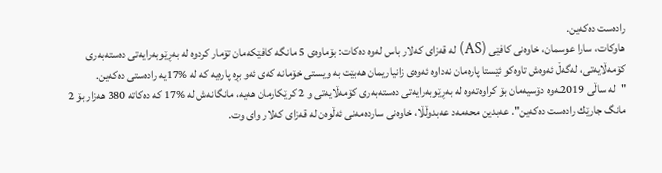راده‌ست ده‌كه‌ین.
هاوكات، سارا عوسمان، خاوه‌نى كافێى (AS) له‌ قه‌زاى كه‌لار باس له‌وه‌ ده‌كات: بۆماوه‌ى 5 مانگه‌ كافێكه‌مان تۆمار كردوه‌ له‌ به‌ڕێوبه‌رایه‌تى ده‌سته‌به‌رى كۆمه‌ڵایه‌تى، له‌گه‌ڵ ئه‌وه‌ش تاوه‌كو ئێستا پاره‌مان نه‌داوه‌ ئه‌وه‌ى زانیاریمان هه‌بێت به‌ ویستى خۆمانه‌ كه‌ى ئه‌و بڕه‌ پاره‌یه‌ كه‌ له‌ %17یه‌ راده‌ستى ده‌كه‌ین.
"له‌ ساڵى 2019ـه‌وه‌ دۆسیه‌مان بۆ كراوه‌ته‌وه‌ له‌ به‌ڕێوبه‌رایه‌تى ده‌سته‌به‌رى كۆمه‌ڵایه‌تى و 2 كرێكارمان هه‌یه‌، مانگانه‌ش له‌ %17 كه‌ ده‌كاته‌ 380 هه‌زار بۆ 2 مانگ جارێك راده‌ست ده‌كه‌ین". عه‌بدین محه‌مه‌د عه‌بدوڵڵا، خاوه‌نى سارده‌مه‌نى ئه‌ڵوه‌ن له‌ قه‌زاى كه‌لار واى وت.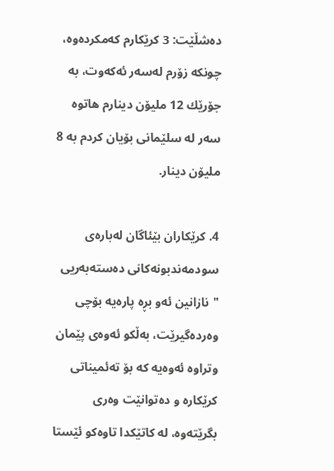ده‌شڵێت: 3 كرێكارم كه‌مكرده‌وه‌، چونكه‌ زۆرم له‌سه‌ر ئه‌كه‌وت، به‌ جۆرێك 12 ملیۆن دینارم هاتوه‌ سه‌ر له‌ سلێمانى بۆیان كردم به‌ 8 ملیۆن دینار.

4. كرێكاران بێئاگان له‌باره‌ى سودمه‌ندبونه‌كانى ده‌سته‌به‌ریی
"نازانین ئه‌و بڕه‌ پاره‌یه‌ بۆچى وه‌رده‌گیرێت، به‌ڵكو ئه‌وه‌ى پێمان وتراوه‌ ئه‌وه‌یه‌ كه‌ بۆ ته‌ئمیناتى كرێكاره‌ و ده‌توانێت وه‌رى بگرێته‌وه‌، له‌ كاتێكدا تاوه‌كو ئێستا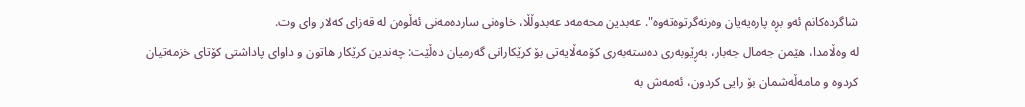شاگرده‌كانم ئه‌و بڕه‌ پاره‌یه‌یان وه‌رنه‌گرتوه‌ته‌وه‌". عه‌بدین محه‌مه‌د عه‌بدوڵڵا، خاوه‌نى ساردەمەنی ئه‌ڵوه‌ن له‌ قه‌زاى كه‌لار واى وت.
له‌ وه‌ڵامدا، هێمن جه‌مال جه‌بار، به‌ڕێوبه‌رى ده‌سته‌به‌رى كۆمه‌ڵایه‌تى بۆ كرێكارانى گه‌رمیان ده‌ڵێت: چه‌ندین كرێكار هاتو‌ن و داواى پاداشتى كۆتاى خزمه‌تیان كردوه‌ و مامه‌ڵه‌شمان بۆ رایى كردون، ئه‌مه‌ش به‌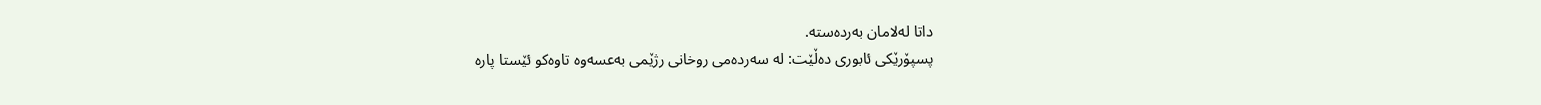داتا له‌لامان به‌رده‌سته‌.
پسپۆرێكى ئابورى ده‌ڵێت: له‌ سه‌رده‌مى روخانى رژێمى به‌عسه‌وه‌ تاوه‌كو ئێستا پاره‌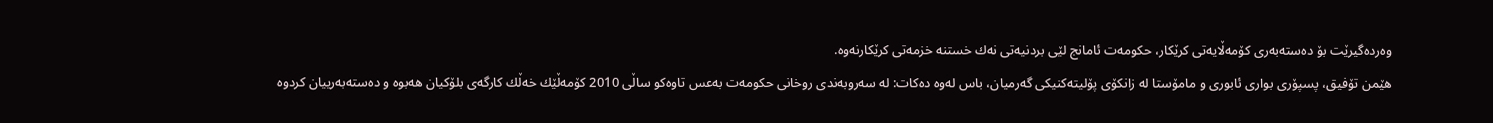وه‌رده‌گیرێت بۆ ده‌سته‌به‌رى كۆمه‌ڵایه‌تى كرێكار، حكومه‌ت ئامانج لێى بردنیه‌تى نه‌ك خستنه‌ خزمه‌تى كرێكارنه‌وه‌.
هێمن تۆفیق، پسپۆرى بوارى ئابورى و مامۆستا له‌ زانكۆى پۆليته‌كنیكى گه‌رمیان، باس له‌وه‌ ده‌كات: له‌ سه‌روبه‌ندى روخانى حكومه‌ت به‌عس تاوه‌كو ساڵى 2010 كۆمه‌ڵێك خه‌ڵك كارگه‌ى بلۆكیان هه‌بوه‌ و ده‌سته‌به‌رییان كردوه‌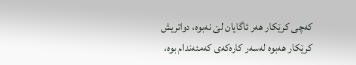كه‌چى كرێكار هه‌ر ئاگایان لێ نه‌بوه‌، دواتریش كرێكار هه‌بوه‌ له‌سه‌ر كاره‌كه‌ى كه‌مئه‌ندام بوه‌،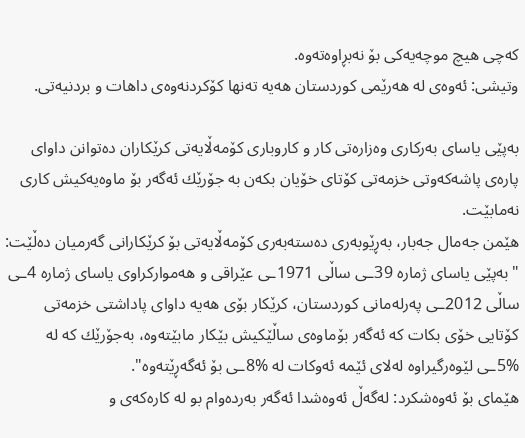كه‌چى هیچ موچه‌یه‌كى بۆ نه‌بڕاوه‌ته‌وه‌.
وتیشى: ئه‌وه‌ى له‌ هه‌رێمى كوردستان هه‌یه‌ ته‌نها كۆكردنه‌وه‌ى داهات و بردنیه‌تى.

به‌پێى یاساى به‌ركارى وه‌زاره‌تى كار و كاروبارى كۆمه‌ڵایه‌تى كرێكاران ده‌توانن داواى پاره‌ى پاشه‌كه‌وتى خزمه‌تى كۆتاى خۆیان بكه‌ن به‌ جۆرێك ئه‌گه‌ر بۆ ماوه‌یه‌كیش كارى نه‌مابێت.
هێمن جه‌مال جه‌بار، به‌ڕێوبه‌رى ده‌سته‌به‌رى كۆمه‌ڵایه‌تى بۆ كرێكارانى گه‌رمیان ده‌ڵێت: "به‌پێى یاساى ژماره‌ 39ـى ساڵى 1971ـى عێراقى و هه‌مواركراوى یاساى ژماره‌ 4ـى ساڵى 2012ـى په‌رله‌مانى كوردستان، كرێكار بۆى هه‌یه‌ داواى پاداشتى خزمه‌تى كۆتایى خۆى بكات كه‌ ئه‌گه‌ر بۆماوه‌ى ساڵێكیش بێكار مابێته‌وه‌، به‌جۆرێك كه‌ له‌ %5ـى لێوه‌رگیراوه‌ له‌لاى ئێمه‌ ئه‌وكات له‌ %8ـى بۆ ئه‌گه‌ڕێته‌وه‌".
هێماى بۆ ئه‌وه‌شكرد: له‌گه‌ڵ ئه‌وه‌شدا ئه‌گه‌ر به‌رده‌وام بو له‌ كاره‌كه‌ى و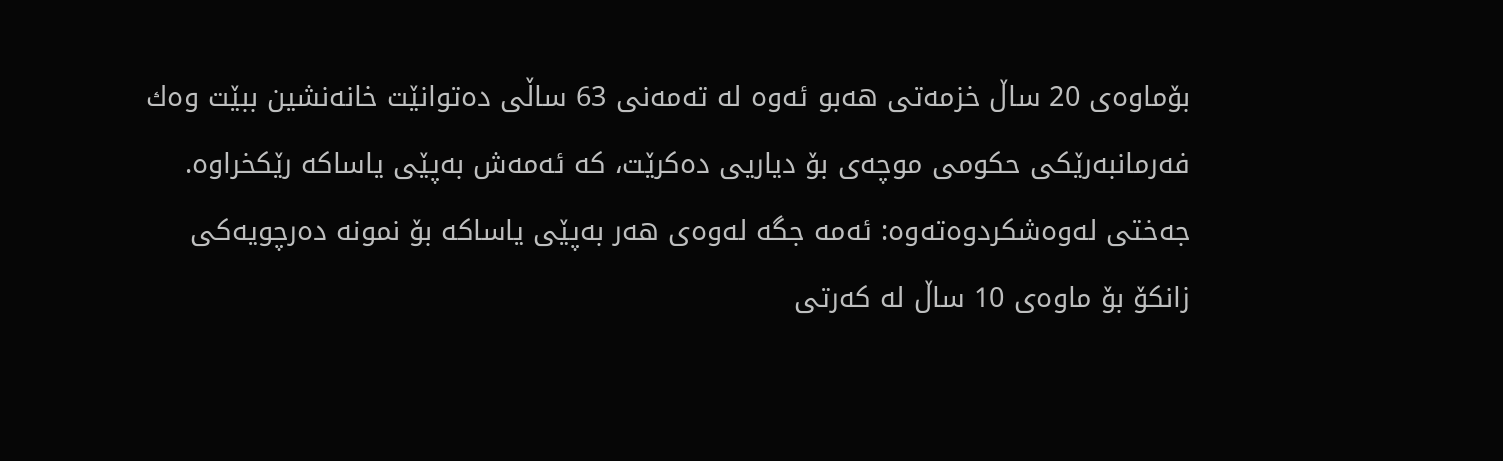بۆماوه‌ى 20 ساڵ خزمه‌تى هه‌بو ئه‌وه‌ له‌ ته‌مه‌نى 63 ساڵى ده‌توانێت خانه‌نشین ببێت وه‌ك فه‌رمانبه‌رێكى حكومى موچه‌ى بۆ دیاریى ده‌كرێت، كه‌ ئه‌مه‌ش به‌پێى یاساكه‌ رێكخراوه‌.
جه‌ختى له‌وه‌شكردوه‌ته‌وه‌: ئه‌مه‌ جگه‌ له‌وه‌ى هه‌ر به‌پێى یاساكه‌ بۆ نمونه‌ ده‌رچویه‌كى زانكۆ بۆ ماوه‌ى 10 ساڵ له‌ كه‌رتى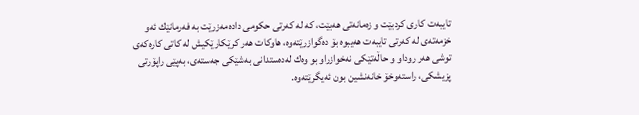تایبه‌ت كارى كردبێت و زه‌مانه‌تى هه‌بێت، كه‌ لە کەرتی حکومی داده‌مه‌زرێت به‌ فه‌رمانێك ئه‌و خزمه‌تەی لە کەرتی تایبەت هەیبوە بۆ ده‌گوازرێته‌وه‌، هاوكات هه‌ر كرێكارێكیش له‌ كاتى كاره‌كه‌ى توشى هه‌ر روداو و حاڵه‌تێکى نه‌خوازراو بو وه‌ك له‌ده‌ستدانى به‌شێكى جه‌سته‌ى، به‌پێى راپۆرتى پزیشكى، راسته‌وخۆ خانه‌نشین بون ئه‌یگرێته‌وه‌.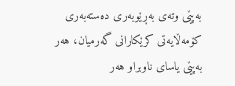به‌پێى وته‌ى به‌ڕێوبه‌رى ده‌سته‌به‌رى كۆمه‌ڵایه‌تى كرێكارانى گه‌رمیان، هه‌ر به‌پێى یاساى ناوبراو هه‌ر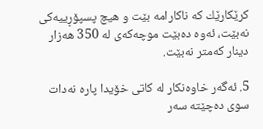كرێكارێك كه‌ ناكارامه‌ بێت و هیچ پسپۆڕییه‌كى نه‌بێت، ئه‌وه‌ ده‌بێت موچه‌كه‌ى له‌ 350 هه‌زار دینار كه‌متر نه‌بێت.

5. ئه‌گه‌ر خاوه‌نكار له‌ كاتى خۆیدا پاره‌ نه‌دات سوى ده‌چێته‌ سه‌ر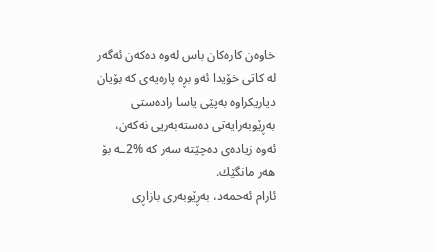خاوه‌ن كاره‌كان باس له‌وه‌ ده‌كه‌ن ئه‌گه‌ر له‌ كاتى خۆیدا ئه‌و بڕه‌ پاره‌یه‌ى كه‌ بۆیان دیاریكراوه‌ به‌پێى یاسا راده‌ستى بەڕێوبەرایەتی ده‌سته‌به‌ریى نه‌كه‌ن، ئه‌وه‌ زیاده‌ى ده‌چێته‌ سه‌ر كه‌ %2ـه‌ بۆ هه‌ر مانگێك‌.
ئارام ئه‌حمه‌د، به‌ڕێوبه‌رى بازاڕى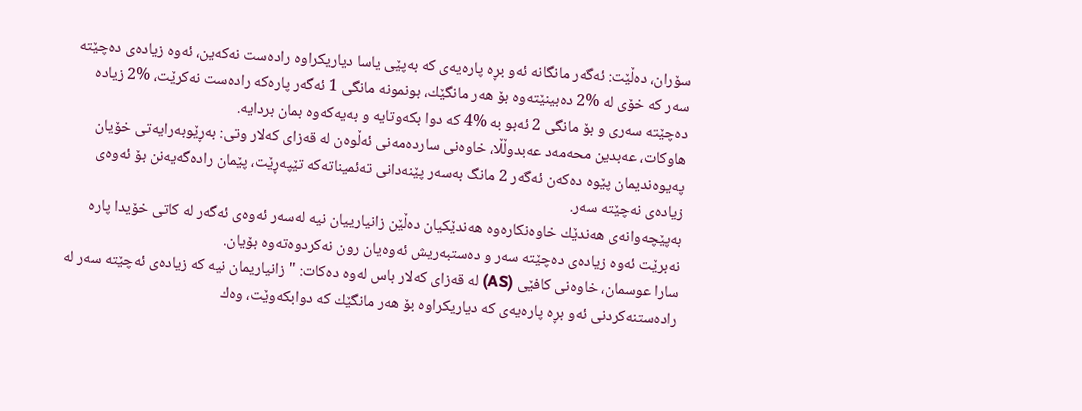سۆران، ده‌ڵێت: ئه‌گه‌ر مانگانه‌ ئه‌و بڕه‌ پاره‌یه‌ى كه‌ به‌پێى یاسا دیاریكراوه‌ راده‌ست نه‌كه‌ین، ئه‌وه‌ زیاده‌ى ده‌چێته‌ سه‌ر كه‌ خۆى له‌ %2 ده‌بینێته‌وه‌ بۆ هه‌ر مانگێك، بونمونه‌ مانگى 1 ئه‌گه‌ر پارەکە رادەست نەکرێت، %2 زیادە دەچێتە سه‌رى و بۆ مانگى 2 ئه‌بو به‌ %4 كه‌ دوا بكه‌وتایه‌ و به‌یه‌كه‌وه‌ بمان بردایه‌.
هاوكات، عه‌بدین محه‌مه‌د عه‌بدوڵڵا، خاوه‌نى ساردەمەنی ئه‌ڵوه‌ن له‌ قه‌زاى كه‌لار وتى: به‌ڕێوبه‌رایه‌تى خۆیان په‌یوه‌ندیمان پێوه‌ ده‌كه‌ن ئه‌گه‌ر 2 مانگ به‌سه‌ر پێنه‌دانى ته‌ئمیناته‌كه‌ تێپه‌ڕێت، پێمان راده‌گه‌یه‌نن بۆ ئه‌وه‌ى زیاده‌ى نه‌چێته‌ سه‌ر.
به‌پێچه‌وانه‌ى هه‌ندێك خاوه‌نكاره‌وه‌ هه‌ندێكیان ده‌ڵێن زانیارییان نیه‌ له‌سه‌ر ئه‌وه‌ى ئه‌گه‌ر له‌ كاتى خۆیدا پاره‌ نه‌برێت ئه‌وه‌ زیاده‌ى ده‌چێته‌ سه‌ر و ده‌ستبه‌ریش ئه‌وه‌یان رون نه‌كردوه‌ته‌وه‌ بۆیان.
سارا عوسمان، خاوه‌نى كافێى (AS) له‌ قه‌زاى كه‌لار باس له‌وه‌ ده‌كات: "زانیاریمان نیه‌ كه‌ زیاده‌ى ئه‌چێته‌ سه‌ر له‌ راده‌ستنه‌كردنى ئه‌و بڕه‌ پاره‌یه‌ى كه‌ دیاریكراوه‌ بۆ هه‌ر مانگێك كه‌ دوابكه‌وێت، وه‌ك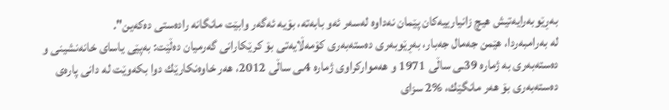به‌ڕێوبه‌رایه‌تیش هیچ زانیارییه‌كان پێمان نه‌داوه‌ له‌سه‌ر ئه‌و بابه‌ته‌، بۆیه‌ ئه‌گه‌ر وابێت مانگانه‌ راده‌ستى ده‌كه‌ین".
له‌ به‌رامبه‌ردا، هێمن جه‌مال جه‌بار، به‌ڕێوبه‌رى ده‌سته‌به‌رى كۆمه‌ڵایه‌تى بۆ كرێكارانى گه‌رمیان ده‌ڵێت: به‌پێى یاساى خانه‌نشینى و ده‌سته‌به‌رى به‌ ژماره‌ 39ـى ساڵى 1971 و هه‌مواركراوى ژماره‌ 4ـى ساڵى 2012، هه‌ر خاوه‌نكارێك دوا بكه‌وێت له‌ دانى پاره‌ى ده‌سته‌به‌رى بۆ هه‌ر مانگێك، %2 سزاى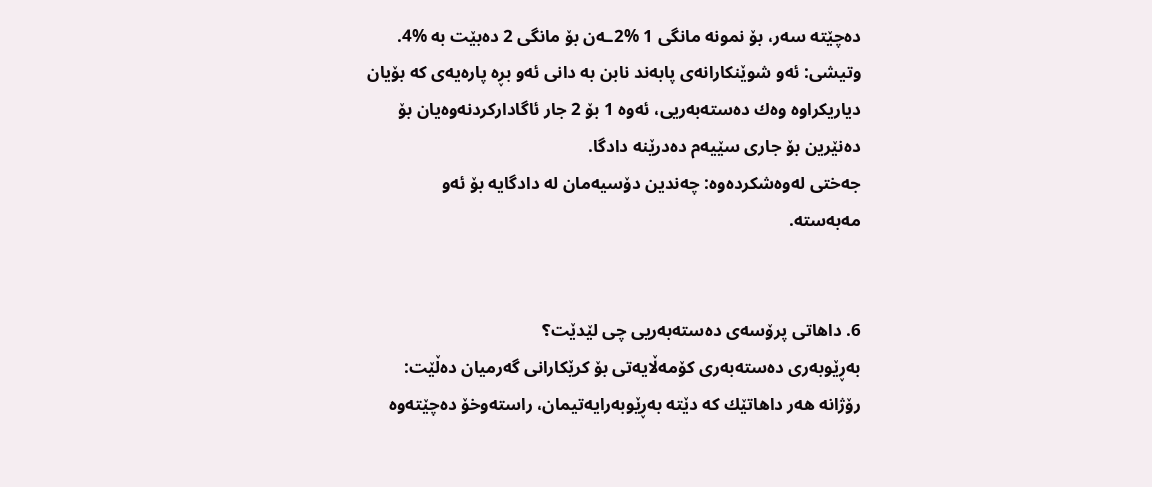ده‌چێته‌ سه‌ر، بۆ نمونه‌ مانگى 1 %2ـه‌ن بۆ مانگى 2 ده‌بێت به‌‌ %4.
وتیشى: ئه‌و شوێنكارانه‌ى پابه‌ند نابن به‌ دانى ئه‌و بڕه‌ پاره‌یه‌ى كه‌ بۆیان دیاریكراوه‌ وه‌ك ده‌سته‌به‌ریى، ئه‌وه‌ 1 بۆ 2 جار ئاگاداركردنه‌وه‌یان بۆ ده‌نێرین بۆ جارى سێیه‌م ده‌درێنه‌ دادگا.
جه‌ختى له‌وه‌شكرده‌وه‌: چه‌ندین دۆسیه‌مان له‌ دادگایه‌ بۆ ئه‌و مه‌به‌سته‌.


6. داهاتى پرۆسه‌ى ده‌سته‌به‌ریی چی لێدێت؟
به‌ڕێوبه‌رى ده‌سته‌به‌رى كۆمه‌ڵایه‌تى بۆ كرێكارانى گه‌رمیان ده‌ڵێت: رۆژانه‌ هه‌ر داهاتێك كه‌ دێته‌ به‌ڕێوبه‌رایه‌تیمان، راسته‌وخۆ ده‌چێته‌وه‌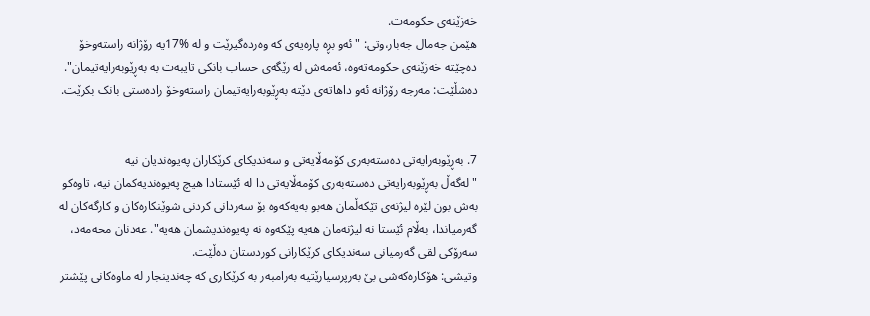خه‌زێنه‌ى حكومه‌ت.
هێمن جه‌مال جه‌بار،وتى: "ئه‌و بڕه‌ پاره‌یه‌ى كه‌ وه‌رده‌گیرێت و له‌ %17یه‌ رۆژانه‌ راسته‌وخۆ ده‌چێته‌ خه‌زێنه‌ى حكومه‌ته‌وه‌، ئه‌مه‌ش له‌ رێگه‌ى حساب بانكى تایبه‌ت به‌ به‌ڕێوبه‌رایه‌تیمان".
ده‌شڵێت: مه‌رجه‌ رۆژانه‌ ئه‌و داهاته‌ى دێته‌ به‌ڕێوبه‌رایه‌تیمان راسته‌وخۆ راده‌ستی بانک بكرێت.


7. به‌ڕێوبه‌رایه‌تى ده‌سته‌به‌رى كۆمه‌ڵایه‌تى و سه‌ندیكاى كرێكاران په‌یوه‌ندیان نیه‌
"له‌گه‌ڵ به‌ڕێوبه‌رایه‌تى ده‌سته‌به‌رى كۆمه‌ڵایه‌تى دا له‌ ئێستادا هیچ په‌یوه‌ندیه‌كمان نیه‌، تاوه‌كو به‌ش بون لێره‌ لیژنه‌ى تێكه‌ڵمان هه‌بو به‌یه‌كه‌وه‌ بۆ سه‌ردانى كردنى شوێنكاره‌كان و كارگه‌كان له‌ گه‌رمیاندا، به‌ڵام ئێستا نه‌ لیژنه‌مان هه‌یه‌ پێكه‌وه‌ نه‌ په‌یوه‌ندیشمان هه‌یه‌". عه‌دنان محه‌مه‌د، سه‌رۆكى لقى گه‌رمیانى سه‌ندیكاى كرێكارانى كوردستان ده‌ڵێت.
وتیشى: هۆكاره‌كه‌شى بێ به‌رپرسیارێتیه‌ به‌رامبه‌ر به‌ كرێكارى كه‌ چه‌ندینجار له‌ ماوه‌كانى پێشتر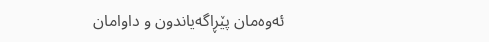ئه‌وه‌مان پێڕاگه‌یاندون و داوامان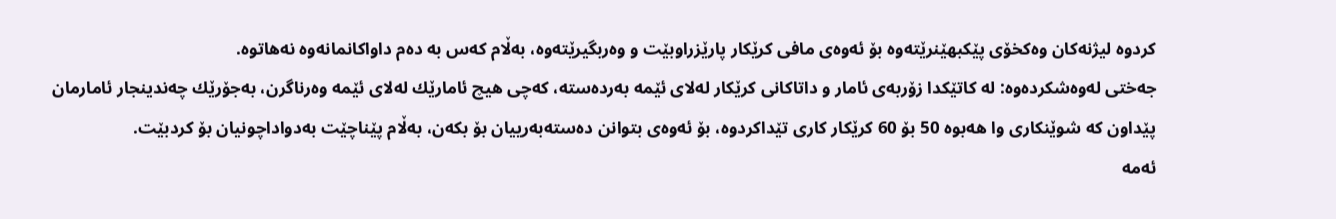كردوه‌ لیژنه‌كان وه‌كخۆى پێكبهێنرێته‌وه‌ بۆ ئه‌وه‌ى مافى كرێكار پارێزراوبێت و وه‌ربگیرێته‌وه‌، به‌ڵام كه‌س به‌ ده‌م داواكانمانه‌وه‌ نه‌هاتوه‌.
جه‌ختى له‌وه‌شكرده‌وه‌: له‌ كاتێكدا زۆربه‌ى ئامار و داتاكانى كرێكار له‌لاى ئێمه‌ به‌رده‌سته‌، كه‌چى هیچ ئامارێك له‌لاى ئێمه‌ وه‌رناگرن، به‌جۆرێك چه‌ندینجار ئامارمان پێداون كه‌ شوێنكارى وا هه‌بوه‌ 50 بۆ 60 كرێكار كارى تێداكردوه‌، بۆ ئه‌وه‌ى بتوانن ده‌سته‌به‌رییان بۆ بكه‌ن، به‌ڵام پێناچێت به‌دواداچونیان بۆ كردبێت.
ئه‌مه‌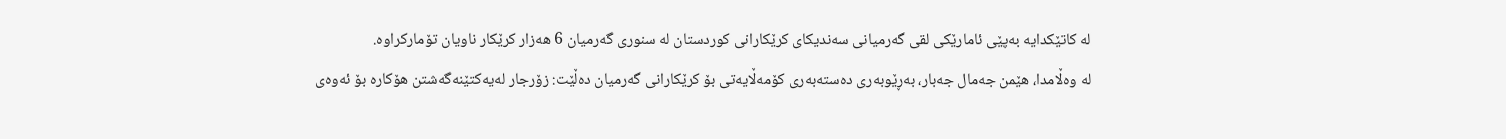له‌ كاتێكدایه‌ به‌پێى ئامارێكى لقى گه‌رمیانى سه‌ندیكاى كرێكارانى كوردستان له‌ سنورى گه‌رمیان 6 هه‌زار كرێكار ناویان تۆماركراوه‌.
له‌ وه‌ڵامدا، هێمن جه‌مال جه‌بار، به‌ڕێوبه‌رى ده‌سته‌به‌رى كۆمه‌ڵایه‌تى بۆ كرێكارانى گه‌رمیان ده‌ڵێت: زۆرجار له‌یه‌كتێنه‌گه‌شتن هۆكاره‌ بۆ ئه‌وه‌ى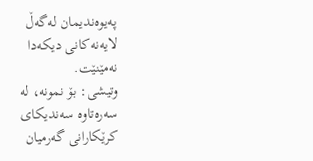په‌یوه‌ندیمان له‌گه‌ڵ لایه‌نه‌كانى دیكه‌دا نه‌مێنێت.
وتیشى: بۆ نمونه‌، له‌ سه‌ره‌تاوه‌ سه‌ندیكاى كرێكارانى گه‌رمیان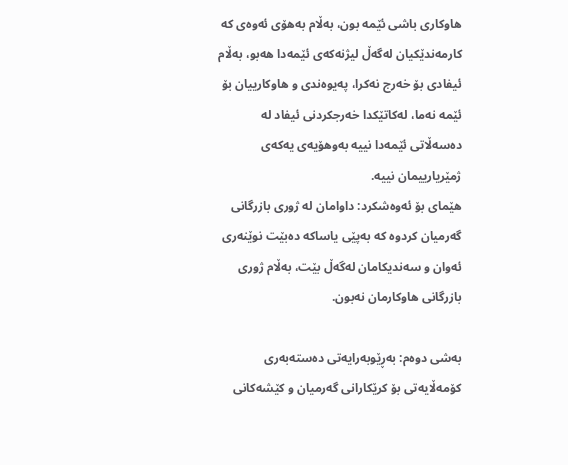هاوكارى باشى ئێمه‌ بون، به‌ڵام به‌هۆى ئه‌وه‌ى كه‌ كارمه‌ندێكیان له‌گه‌ڵ لیژنه‌كه‌ى ئێمه‌دا هه‌بو، به‌ڵام ئیفادی بۆ خه‌رج نه‌كرا، په‌یوه‌ندی و هاوكارییان بۆ ئێمه‌ نه‌ما، له‌كاتێكدا خه‌رجكردنى ئیفاد له‌ ده‌سه‌ڵاتى ئێمەدا نییە بەوهۆیەی یەکەی ژمێریارییمان نییە.
هێماى بۆ ئه‌وه‌شكرد: داوامان له‌ ژورى بازرگانى گه‌رمیان كردوه‌ كه‌ به‌پێى یاساكه‌ ده‌بێت نوێنه‌رى ئه‌وان و سه‌ندیكامان له‌گه‌ڵ بێت، به‌ڵام ژورى بازرگانى هاوكارمان نه‌بون.

به‌شى دوه‌م: به‌ڕێوبه‌رایه‌تى ده‌سته‌به‌رى كۆمه‌ڵایه‌تى بۆ كرێكارانى گه‌رمیان و كێشه‌كانى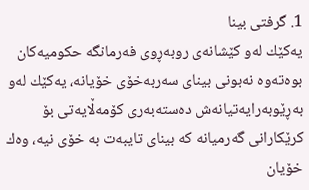1. گرفتى بینا
یه‌كێك له‌و كێشانه‌ى روبه‌ڕوى فه‌رمانگه‌ حكومیه‌كان بوه‌ته‌وه‌ نه‌بونى بیناى سه‌ربه‌خۆى خۆیانه‌، یه‌كێك له‌و به‌ڕێوبه‌رایه‌تیانه‌ش ده‌سته‌به‌رى كۆمه‌ڵایه‌تى بۆ كرێكارانى گه‌رمیانه‌ كه‌ بیناى تایبه‌ت به‌ خۆى نیه‌، وه‌ك خۆیان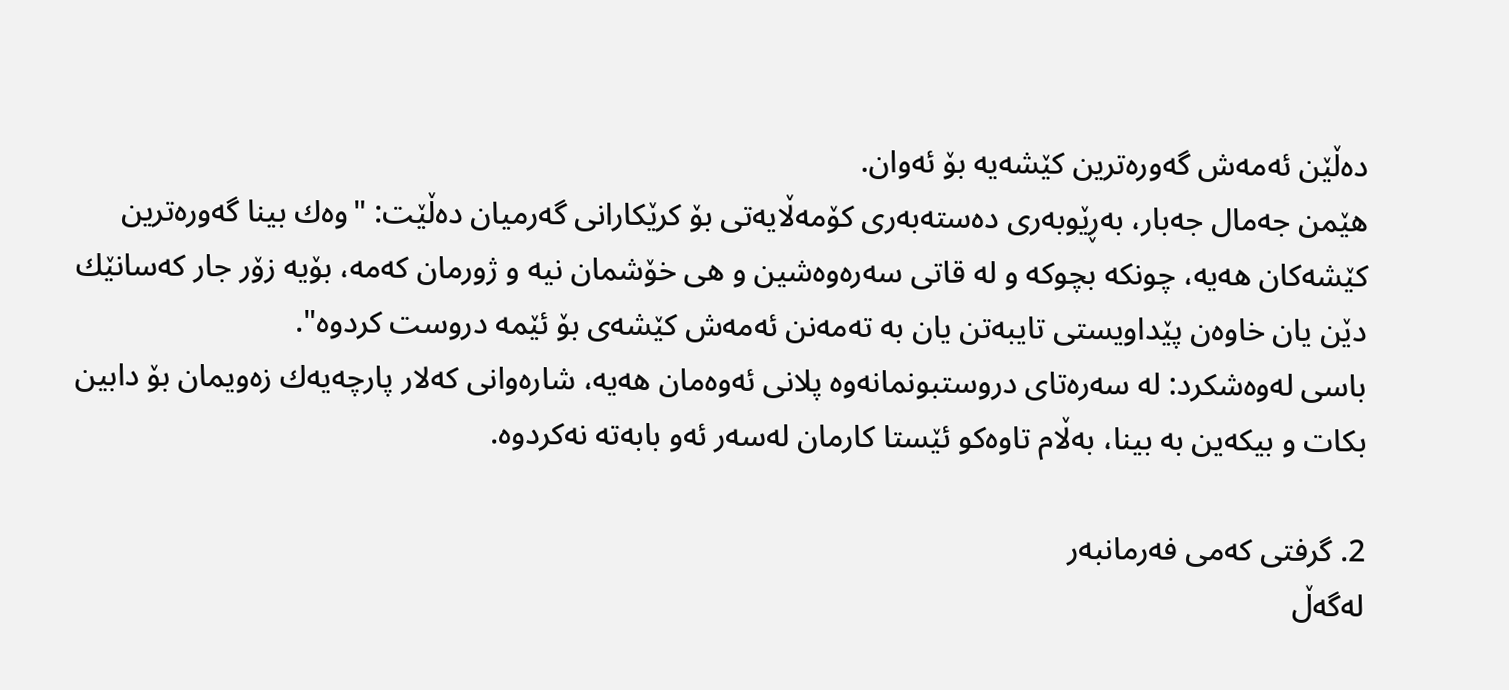ده‌ڵێن ئه‌مه‌ش گه‌وره‌ترین كێشه‌یه‌ بۆ ئه‌وان.
هێمن جه‌مال جه‌بار، به‌ڕێوبه‌رى ده‌سته‌به‌رى كۆمه‌ڵایه‌تى بۆ كرێكارانى گه‌رمیان ده‌ڵێت: "وه‌ك بینا گه‌وره‌ترین كێشه‌كان هه‌یه‌، چونكه‌ بچوكه‌ و له‌ قاتى سه‌ره‌وه‌شین و هى خۆشمان نیه‌ و ژورمان كه‌مه‌، بۆیه‌ زۆر جار كه‌سانێك دێن یان خاوه‌ن پێداویستى تایبه‌تن یان به‌ ته‌مه‌نن ئه‌مه‌ش كێشه‌ى بۆ ئێمه‌ دروست كردوه‌".
باسى له‌وه‌شكرد: له‌ سه‌ره‌تاى دروستبونمانه‌وه‌ پلانى ئه‌وه‌مان هه‌یه‌، شاره‌وانى كه‌لار پارچه‌یه‌ك زه‌ویمان بۆ دابین بكات و بیكه‌ین به‌ بینا، به‌ڵام تاوه‌كو ئێستا كارمان له‌سه‌ر ئه‌و بابه‌ته‌ نه‌كردوه‌.

2. گرفتى كه‌مى فه‌رمانبه‌ر
له‌گه‌ڵ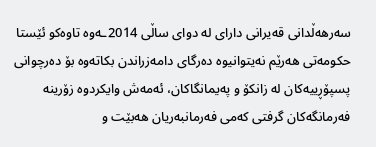سه‌رهه‌ڵدانى قه‌یرانى داراى له‌ دواى ساڵى 2014ـه‌وه‌ تاوه‌كو ئێستا حكومه‌تى هه‌رێم نه‌یتوانیوه‌ ده‌رگاى دامه‌زراندن بكاته‌وه‌ بۆ ده‌رچوانى پسپۆڕییه‌كان له‌ زانكۆ و په‌یمانگاكان، ئه‌مه‌ش وایكردوه‌ زۆرینه‌ فه‌رمانگه‌كان گرفتى كه‌مى فه‌رمانبه‌ریان هه‌بێت و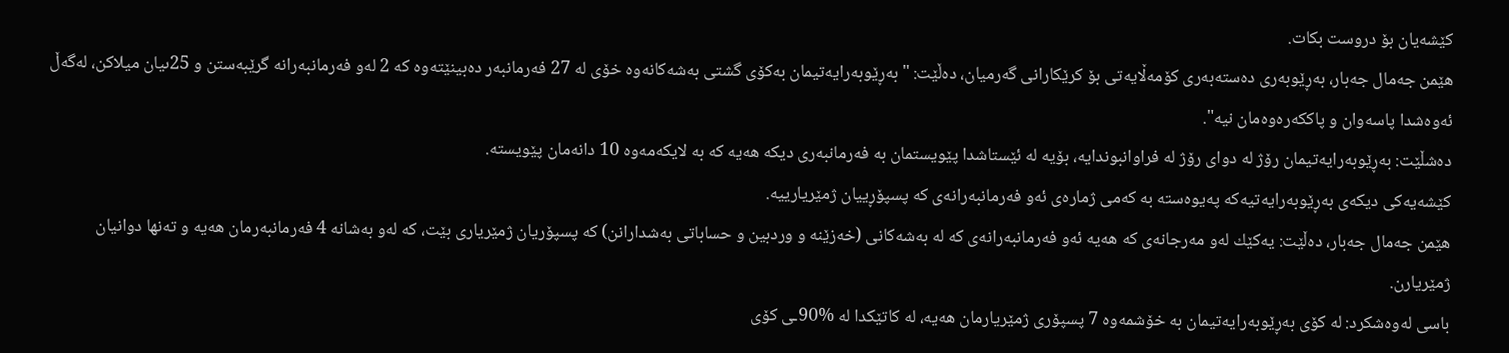كێشه‌یان بۆ دروست بكات.
هێمن جه‌مال جه‌بار، به‌ڕێوبه‌رى ده‌سته‌به‌رى كۆمه‌ڵایه‌تى بۆ كرێكارانى گه‌رمیان، ده‌ڵێت: "به‌ڕێوبه‌رایه‌تیمان به‌كۆى گشتى به‌شه‌كانه‌وه‌ خۆى له‌ 27 فه‌رمانبه‌ر ده‌بینێته‌وه‌ كه‌ 2 له‌و فه‌رمانبه‌رانه‌ گرێبه‌ستن و 25ىیان میلاكن، له‌گه‌ڵ ئه‌وه‌شدا پاسه‌وان و پاككه‌ره‌وەمان نیه‌‌".
ده‌شڵێت: به‌ڕێوبه‌رایه‌تیمان رۆژ له‌ دواى رۆژ له‌ فراوانبوندایه‌، بۆیه‌ له‌ ئێستاشدا پێویستمان به‌ فه‌رمانبه‌رى دیكه‌ هه‌یه‌ كه‌ به‌ لایكه‌مه‌وه‌ 10 دانه‌مان پێویسته‌.
كێشه‌یه‌كى دیكه‌ى به‌ڕێوبه‌رایه‌تیه‌كه‌ په‌یوه‌سته‌ به‌ كه‌می ژماره‌ى ئه‌و فه‌رمانبه‌رانه‌ى كه‌ پسپۆڕییان ژمێریارییه‌.
هێمن جه‌مال جه‌بار، ده‌ڵێت: یه‌كێك له‌و مه‌رجانه‌ى كه‌ هه‌یه‌ ئه‌و فه‌رمانبه‌رانه‌ى كه‌ له‌ به‌شه‌كانى (خه‌زێنه‌ و وردبین و حساباتى به‌شدارانن) كه‌ پسپۆریان ژمێریارى بێت، كه‌ له‌و به‌شانه‌ 4 فه‌رمانبه‌رمان هه‌یه‌ و تەنها دوانیان ژمێریارن.
باسى له‌وه‌شكرد: له‌ كۆى به‌ڕێوبه‌رایه‌تیمان به‌ خۆشمه‌وه‌ 7 پسپۆرى ژمێریارمان هه‌یه‌، له‌ كاتێكدا له‌ %90ـى كۆى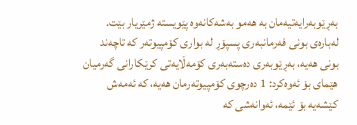به‌ڕێوبه‌رایه‌تیه‌مان به‌ هه‌مو به‌شه‌كانه‌وه‌ پێویسته‌ ژمێریار بێت.
له‌باره‌ى بونى فه‌رمانبه‌رى پسپۆڕ له‌ بوارى كۆمپیوته‌ر كه‌ تاچه‌ند بونى هه‌یه‌، به‌ڕێوبه‌رى ده‌سته‌به‌رى كۆمه‌ڵایه‌تى كرێكارانى گه‌رمیان هێماى بۆ ئه‌وه‌كرد: 1 ده‌رچوى كۆمپیوته‌رمان هه‌یه‌، كه‌ ئه‌مه‌ش كێشه‌یه‌ بۆ ئێمه‌، ئه‌وانه‌شى كه‌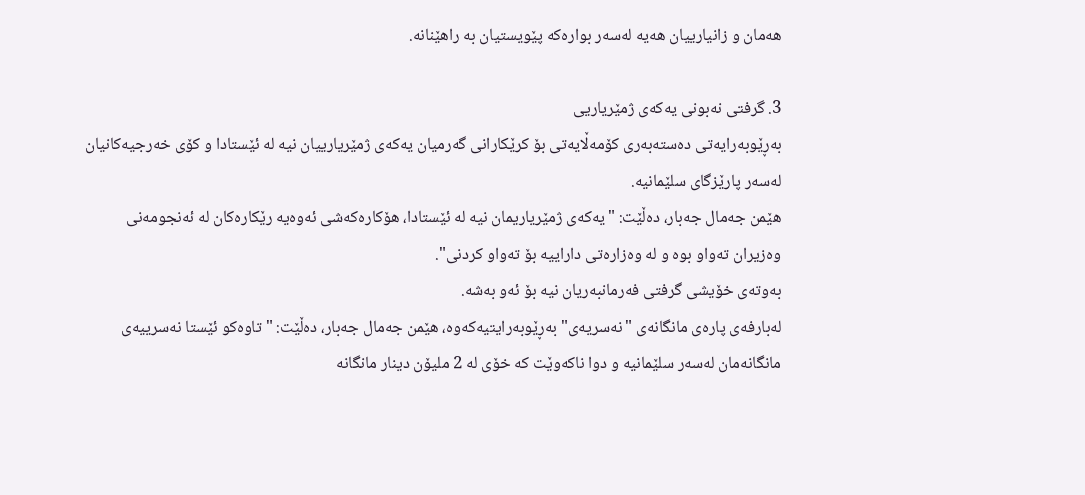هه‌مان و زانیارییان هه‌یه‌ له‌سه‌ر بواره‌كه‌ پێویستیان به‌ راهێنانه‌.

3. گرفتى نەبونی یەکەی ژمێریاریی
به‌ڕێوبه‌رایه‌تى ده‌سته‌به‌رى كۆمه‌ڵایه‌تى بۆ كرێكارانى گه‌رمیان یه‌كه‌ى ژمێریارییان نیه‌ له‌ ئێستادا و كۆى خه‌رجیه‌كانیان له‌سه‌ر پارێزگاى سلێمانیه‌.
هێمن جه‌مال جه‌بار، ده‌ڵێت: "یه‌كه‌ى ژمێریاریمان نیه‌ له‌ ئێستادا، هۆكاره‌كه‌شى ئه‌وه‌یه‌ رێكاره‌كان له‌ ئه‌نجومه‌نى وه‌زیران ته‌واو بوه‌ و له‌ وه‌زاره‌تى داراییه‌ بۆ ته‌واو كردنى".
به‌وته‌ى خۆیشی گرفتى فه‌رمانبه‌ریان نیه‌ بۆ ئه‌و به‌شه‌.
لەبارفەی پارەی مانگانەی "نەسریەی" بەڕێوبەرایتیەکەوە، هێمن جه‌مال جه‌بار، ده‌ڵێت: "تاوه‌كو ئێستا نه‌سرییه‌ى مانگانه‌مان له‌سه‌ر سلێمانیه‌ و دوا ناكه‌وێت كه‌ خۆى له‌ 2 ملیۆن دینار مانگانه‌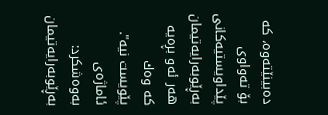ده‌بینێته‌وه‌، كه‌ بۆ ته‌واوى پێداویستیه‌كانى به‌ڕێوبه‌رایه‌تیمان هه‌ر ئه‌و بڕه‌یه‌ كه‌ وه‌ك پێویست نیه‌".
ئاماژه‌ى به‌وه‌شكرد: به‌ڕێوبه‌رایه‌تیمان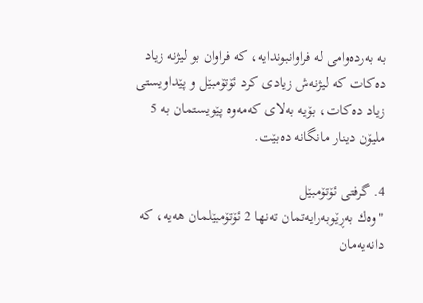به‌ به‌رده‌وامى له‌ فراوانبوندایه‌، كه‌ فراوان بو لیژنه‌ زیاد ده‌كات كه‌ لیژنه‌ش زیادى كرد ئۆتۆمبێل و پێداویستى زیاد ده‌كات، بۆیه به‌لاى كه‌مه‌وه‌‌ پێویستمان به‌ 5 ملیۆن دینار مانگانه‌ ده‌بێت.

4. گرفتى ئۆتۆمبێل
"وه‌ك به‌ڕێوبه‌رایه‌تمان ته‌نها 2 ئۆتۆمبێلمان هه‌یه‌، كه‌ دانه‌یه‌مان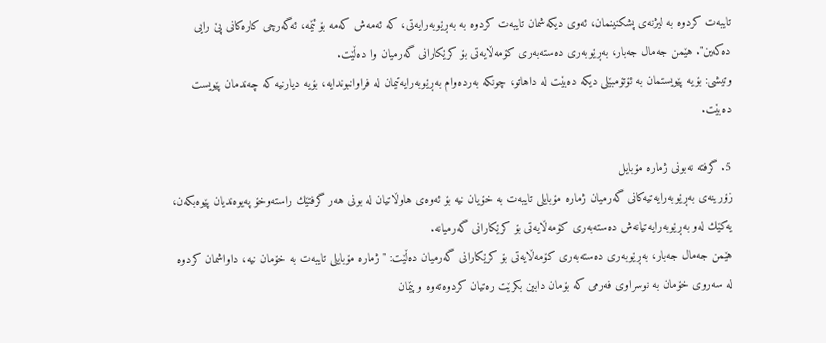تایبه‌ت كردوه‌ به‌ لیژنه‌ى پشكنینمان، ئه‌وى دیكه‌شمان تایبه‌ت كردوه‌ به‌ به‌ڕێوبه‌رایه‌تى، كه‌ ئه‌مه‌ش كه‌مه‌ بۆ ئێمه‌، ئه‌گه‌رچى كاره‌كانى پێ رایى ده‌كه‌ین". هێمن جه‌مال جه‌بار، به‌ڕێوبه‌رى ده‌سته‌به‌رى كۆمه‌ڵایه‌تى بۆ كرێكارانى گه‌رمیان وا ده‌ڵێت.
وتیشى: بۆیه‌ پێویستمان به‌ ئۆتۆمبێلى دیكه‌ ده‌بێت له‌ داهاتو، چونكه‌ به‌رده‌وام به‌ڕێوبه‌رایه‌تیمان له‌ فراوانبوندایه‌، بۆیه‌ دیارنیه‌ كه‌ چه‌ندمان پێویست ده‌بێت.

5. گرفته‌ نه‌بونى ژماره‌ مۆبایل
زۆرینه‌ى به‌ڕێوبه‌رایه‌تیه‌كانى گه‌رمیان ژماره‌ مۆبایلى تایبه‌ت به‌ خۆیان نیه‌ بۆ ئه‌وه‌ى هاوڵاتیان له‌ بونى هه‌ر گرفتێك راسته‌وخۆ په‌یوه‌ندیان پێوه‌بكه‌ن، یه‌كێك له‌و به‌ڕێوبه‌رایه‌تیانه‌ش ده‌سته‌به‌رى كۆمه‌ڵایه‌تى بۆ كرێكارانى گه‌رمیانه‌.
هێمن جه‌مال جه‌بار، به‌ڕێوبه‌رى ده‌سته‌به‌رى كۆمه‌ڵایه‌تى بۆ كرێكارانى گه‌رمیان ده‌ڵێت: "ژماره‌ مۆبایلى تایبه‌ت به‌ خۆمان نیه‌، داواشمان كردوه‌ له‌ سه‌روى خۆمان به‌ نوسراوى فه‌رمى كه‌ بۆمان دابین بكرێت ره‌تیان كردوه‌ته‌وه‌ و پێمان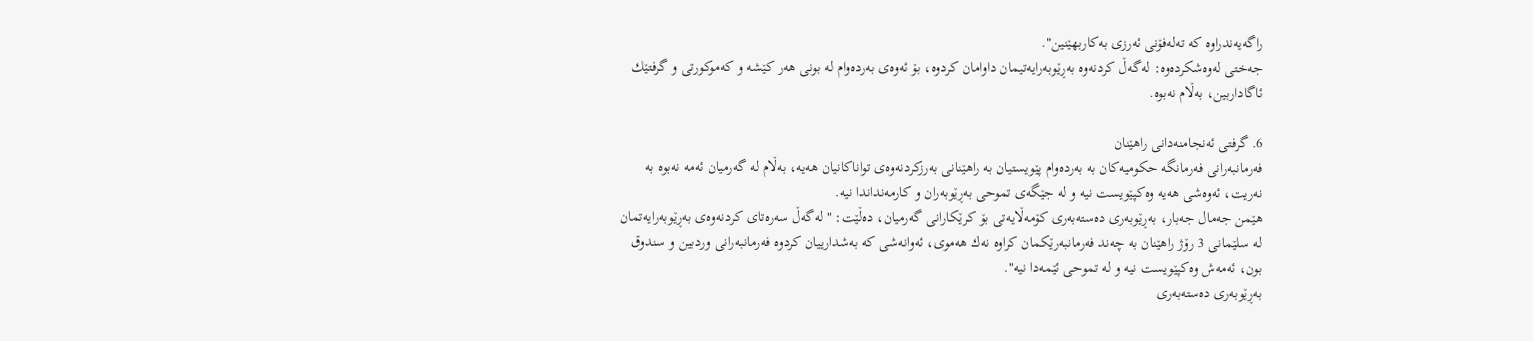راگه‌یه‌ندراوه‌ كه‌ ته‌له‌فۆنى ئه‌رزى به‌كاربهێنین".
جه‌ختى له‌وه‌شكرده‌وه‌: له‌گه‌ڵ كردنه‌وه‌ به‌ڕێوبه‌رایه‌تیمان داوامان كردوه‌، بۆ ئه‌وه‌ى به‌رده‌وام له‌ بونى هه‌ر كێشه‌ و كه‌موكورتى و گرفتێك ئاگاداربین، به‌ڵام نه‌بوه‌.

6. گرفتى ئه‌نجامنه‌دانى راهێنان
فه‌رمانبه‌رانى فه‌رمانگه‌ حكومیه‌كان به‌ به‌رده‌وام پێویستیان به‌ راهێنانى به‌رزكردنه‌وه‌ى تواناکانیان هەیە‌، به‌ڵام له‌ گه‌رمیان ئه‌مه‌ نه‌بوه‌ به‌ نه‌ریت، ئه‌وه‌شى هه‌یه‌ وه‌كپێویست نیه‌ و له‌ جێگه‌ى تموحى به‌ڕێوبه‌ران و كارمه‌نداندا نیه‌.
هێمن جه‌مال جه‌بار، به‌ڕێوبه‌رى ده‌سته‌به‌رى كۆمه‌ڵایه‌تى بۆ كرێكارانى گه‌رمیان، ده‌ڵێت: "له‌گه‌ڵ سه‌ره‌تاى كردنه‌وه‌ى به‌ڕێوبه‌رایه‌تمان له‌ سلێمانى 3 رۆژ راهێنان به‌ چه‌ند فه‌رمانبه‌رێكمان كراوه‌ نه‌ك هه‌موى، ئه‌وانه‌شى كه‌ به‌شدارییان كردوه‌ فه‌رمانبه‌رانى وردبین و سندوق بون‌، ئه‌مه‌ش وه‌كپێویست نیه‌ و له‌ تموحى ئێمه‌دا نیه‌".
به‌ڕێوبه‌رى ده‌سته‌به‌رى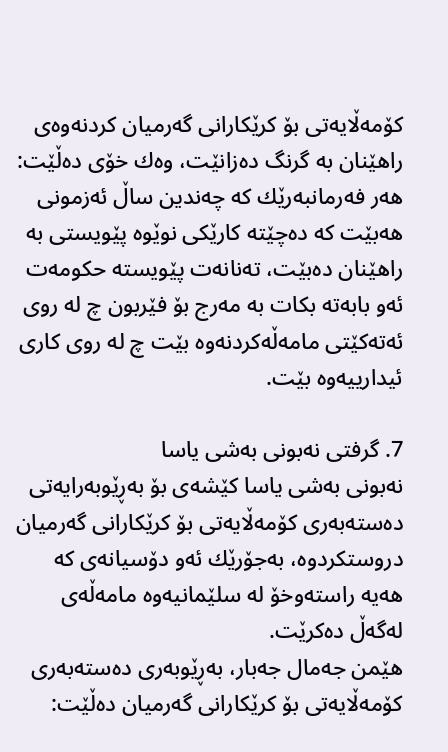كۆمه‌ڵایه‌تى بۆ كرێكارانى گه‌رمیان كردنه‌وه‌ى راهێنان به‌ گرنگ ده‌زانێت، وه‌ك خۆى ده‌ڵێت: هه‌ر فه‌رمانبه‌رێك كه‌ چه‌ندین ساڵ ئه‌زمونى هه‌بێت كه‌ ده‌چێته‌ كارێكى نوێوه‌ پێویستى به‌ راهێنان ده‌بێت، ته‌نانه‌ت پێویسته‌ حكومه‌ت ئه‌و بابه‌ته‌ بكات به‌ مه‌رج بۆ فێربون چ له‌ روى ئه‌ته‌كێتى مامه‌ڵه‌كردنه‌وه‌ بێت چ له‌ روى كارى ئیدارییه‌وه‌ بێت.

7. گرفتى نه‌بونى به‌شى یاسا
نه‌بونى به‌شى یاسا كێشه‌ى بۆ به‌ڕێوبه‌رایه‌تى ده‌سته‌به‌رى كۆمه‌ڵایه‌تى بۆ كرێكارانى گه‌رمیان دروستكردوه‌، به‌جۆرێك ئه‌و دۆسیانه‌ى كه‌ هه‌یه‌ راسته‌وخۆ له‌ سلێمانیه‌وه‌ مامه‌ڵه‌ى له‌گه‌ڵ ده‌كرێت.
هێمن جه‌مال جه‌بار، به‌ڕێوبه‌رى ده‌سته‌به‌رى كۆمه‌ڵایه‌تى بۆ كرێكارانى گه‌رمیان ده‌ڵێت: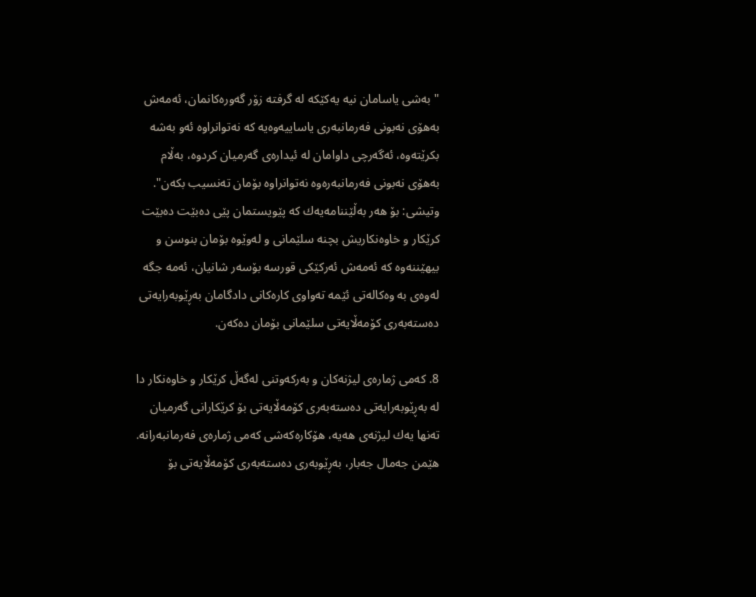"به‌شى یاسامان نیه‌ یه‌كێكه‌ له‌ گرفته‌ زۆر گه‌وره‌كانمان، ئه‌مه‌ش به‌هۆى نه‌بونى فه‌رمانبه‌رى یاساییه‌وه‌یه‌ كه‌ نه‌توانراوه‌ ئه‌و به‌شه‌ بكرێته‌وه‌، ئه‌گه‌رچى داوامان له‌ ئیداره‌ى گه‌رمیان كردوه‌، به‌ڵام به‌هۆى نه‌بونى فه‌رمانبه‌ره‌وه‌ نه‌توانراوه‌ بۆمان ته‌نسیب بكه‌ن".
وتیشى: بۆ هه‌ر به‌ڵێننامه‌یه‌ك كه‌ پێویستمان پێى ده‌بێت ده‌بێت كرێكار و خاوه‌نكاریش بچنە سلێمانى و لەوێوە بۆمان بنوسن و بیهێننه‌وه‌ كه‌ ئه‌مه‌ش ئه‌ركێكى قورسه‌ بۆسه‌ر شانیان، ئه‌مه‌ جگه‌ له‌وه‌ى به‌ وه‌كاله‌تى ئێمه‌ ته‌واوى كاره‌كانى دادگامان به‌ڕێوبه‌رایه‌تى ده‌سته‌به‌رى كۆمه‌ڵایه‌تى سلێمانی بۆمان ده‌كه‌ن.

8. كه‌می ژماره‌ى لیژنه‌كان و به‌ركه‌وتنى له‌گه‌ڵ كرێكار و خاوه‌نكار دا
له‌ به‌ڕێوبه‌رایه‌تی ده‌سته‌به‌رى كۆمه‌ڵایه‌تی بۆ كرێكارانى گه‌رمیان ته‌نها یه‌ك لیژنه‌ى هه‌یه‌، هۆكاره‌كه‌شى كه‌مى ژماره‌ى فه‌رمانبه‌رانه‌.
هێمن جه‌مال جه‌بار، به‌ڕێوبه‌رى ده‌سته‌به‌رى كۆمه‌ڵایه‌تى بۆ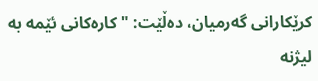كرێكارانى گه‌رمیان، ده‌ڵێت: "كاره‌كانى ئێمه‌ به‌ لیژنه‌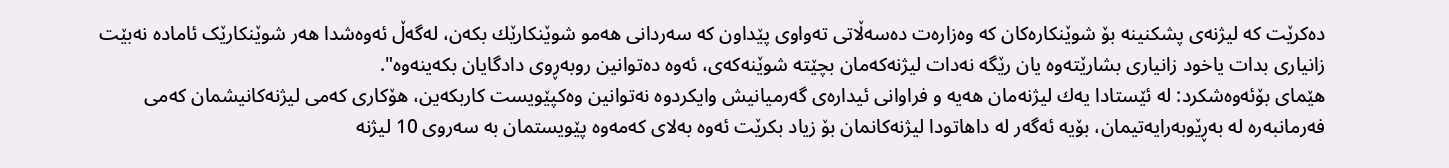ده‌كرێت كه‌ لیژنه‌ى پشكنینه‌ بۆ شوێنكاره‌كان كه‌ وه‌زاره‌ت ده‌سه‌ڵاتى ته‌واوى پێداون كه‌ سه‌ردانى هه‌مو شوێنكارێك بكه‌ن، له‌گه‌ڵ ئه‌وه‌شدا هه‌ر شوێنكارێک ئاماده‌ نه‌بێت زانیارى بدات یاخود زانیارى بشارێته‌وه‌ یان رێگه‌ نه‌دات لیژنه‌كه‌مان بچێته‌ شوێنه‌كه‌ى، ئه‌وه‌ ده‌توانین روبه‌ڕوى دادگایان بكه‌ینه‌وه‌".
هێماى بۆئه‌وه‌شكرد: له‌ ئێستادا یه‌ك لیژنه‌مان هه‌یه‌ و فراوانى ئیداره‌ى گه‌رمیانیش وایكردوه‌ نه‌توانین وه‌كپێویست كاربكه‌ین، هۆكارى كه‌مى لیژنه‌كانیشمان كه‌مى فه‌رمانبه‌ره‌ له‌ به‌ڕێوبه‌رایه‌تیمان، بۆیه‌ ئه‌گه‌ر له‌ داهاتودا لیژنه‌كانمان بۆ زیاد بكرێت ئه‌وه‌ به‌لاى كه‌مه‌وه‌ پێویستمان به‌ سه‌روى 10 لیژنه‌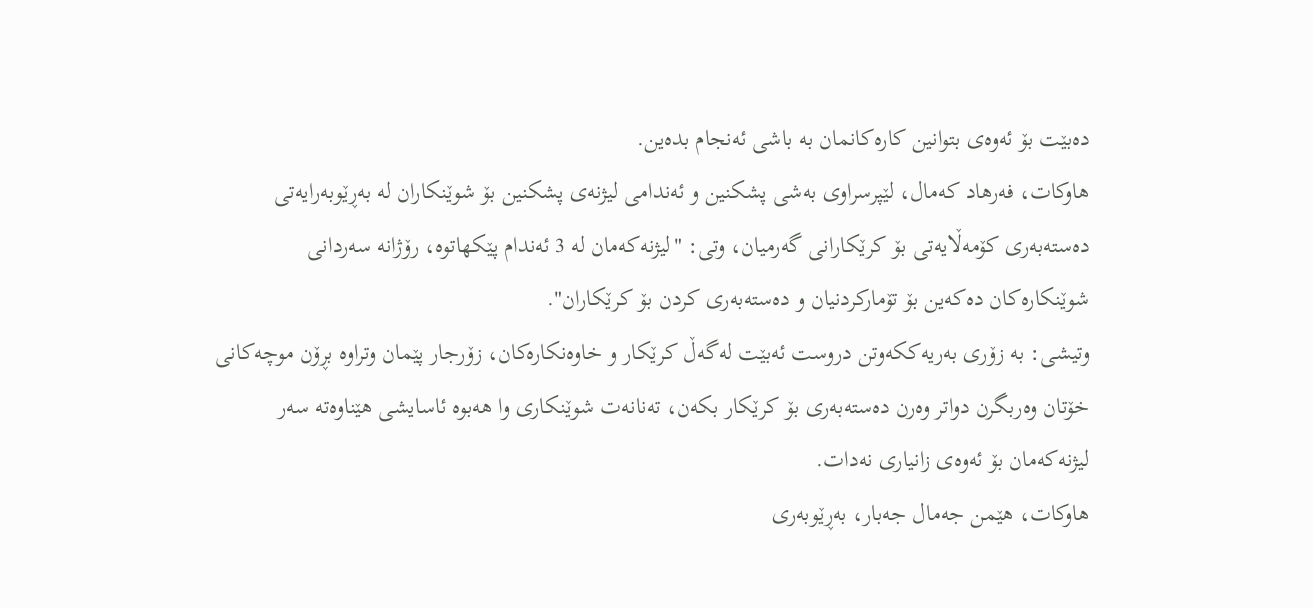ده‌بێت بۆ ئه‌وه‌ى بتوانین كاره‌كانمان به‌ باشى ئه‌نجام بده‌ین.
هاوكات، فه‌رهاد كه‌مال، لێپرسراوى به‌شى پشكنین و ئه‌ندامى لیژنه‌ى پشكنین بۆ شوێنكاران له‌ به‌ڕێوبه‌رایه‌تى ده‌سته‌به‌رى كۆمه‌ڵایه‌تى بۆ كرێكارانى گه‌رمیان، وتى: "لیژنه‌كه‌مان له‌ 3 ئه‌ندام پێكهاتوه‌، رۆژانه‌ سه‌ردانى شوێنكاره‌كان ده‌كه‌ین بۆ تۆماركردنیان و ده‌سته‌به‌رى كردن بۆ كرێكاران".
وتیشى: به‌ زۆرى به‌ریه‌ككه‌وتن دروست ئه‌بێت له‌گه‌ڵ کرێکار و خاوه‌نكارەکان، زۆرجار پێمان وتراوه‌ بڕۆن موچه‌كانى خۆتان وه‌ربگرن دواتر وه‌رن ده‌سته‌به‌رى بۆ كرێكار بكه‌ن، ته‌نانه‌ت شوێنكارى وا هه‌بوه‌ ئاسایشى هێناوه‌ته‌ سه‌ر لیژنه‌كه‌مان بۆ ئه‌وه‌ى زانیارى نه‌دات.
هاوكات، هێمن جه‌مال جه‌بار، به‌ڕێوبه‌رى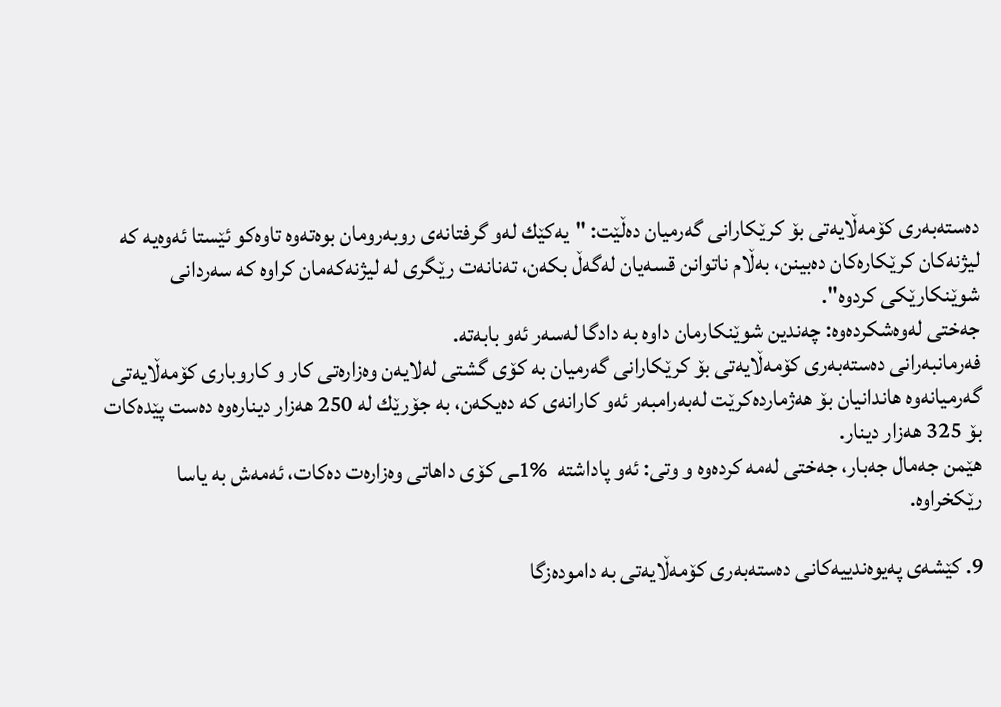ده‌سته‌به‌رى كۆمه‌ڵایه‌تى بۆ كرێكارانى گه‌رمیان ده‌ڵێت: "یه‌كێك له‌و گرفتانه‌ى روبه‌رومان بوه‌ته‌وه‌ تاوه‌كو ئێستا ئه‌وه‌یه‌ كه‌ لیژنه‌كان كرێكاره‌كان ده‌بینن، به‌ڵام ناتوانن قسه‌یان له‌گه‌ڵ بكه‌ن، ته‌نانه‌ت رێگرى له‌ لیژنه‌كه‌مان كراوه‌ كه‌ سه‌ردانى شوێنكارێكى كردوه‌".
جه‌ختى له‌وه‌شكرده‌وه‌: چه‌ندین شوێنكارمان داوه‌ به‌ دادگا له‌سه‌ر ئه‌و بابه‌ته‌.
فه‌رمانبه‌رانى ده‌سته‌به‌رى كۆمه‌ڵایه‌تى بۆ كرێكارانى گه‌رمیان به‌ كۆى گشتى له‌لایه‌ن وه‌زاره‌تى كار و كاروبارى كۆمه‌ڵایه‌تى گه‌رمیانه‌وه‌ هاندانیان بۆ هه‌ژمارده‌كرێت له‌به‌رامبه‌ر ئه‌و كارانه‌ى كه‌ ده‌یكه‌ن، به‌ جۆرێك له‌ 250 هه‌زار دیناره‌وه‌ ده‌ست پێده‌كات بۆ 325 هه‌زار دینار.
هێمن جه‌مال جه‌بار، جه‌ختى له‌مه‌ كرده‌وه‌ و وتى: ئه‌و پاداشته‌ ‌ %1ـى كۆى داهاتى وه‌زاره‌ت ده‌كات، ئه‌مه‌ش به‌ یاسا رێكخراوه‌.

9. كێشه‌ى په‌یوه‌ندییه‌كانى ده‌سته‌به‌رى كۆمه‌ڵایه‌تى به‌ داموده‌زگا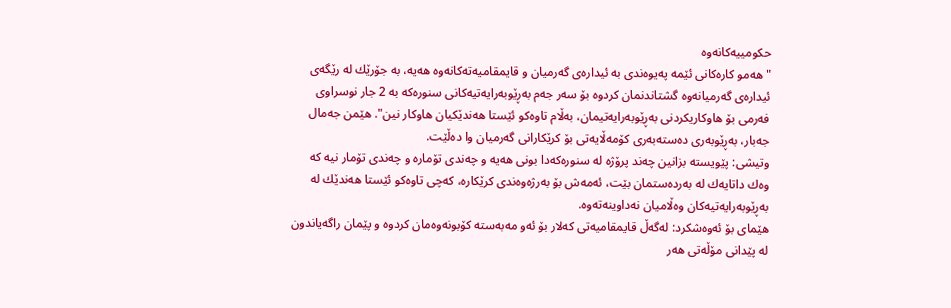حكومییه‌كانه‌وه‌
"هه‌مو كاره‌كانى ئێمه‌ په‌یوه‌ندى به‌ ئیداره‌ى گه‌رمیان و قایمقامیه‌ته‌كانه‌وه‌ هه‌یه‌، به‌ جۆرێك له‌ رێگه‌ى ئیداره‌ى گه‌رمیانه‌وه‌ گشتاندنمان كردوه‌ بۆ سه‌ر جه‌م به‌ڕێوبه‌رایه‌تیه‌كانى سنوره‌كه‌ به‌ 2 جار نوسراوى فه‌رمى بۆ هاوكاريكردنى به‌ڕێوبه‌رایه‌تیمان، به‌ڵام تاوه‌كو ئێستا هه‌ندێكیان هاوكار نین". هێمن جه‌مال جه‌بار، به‌ڕێوبه‌رى ده‌سته‌به‌رى كۆمه‌ڵایه‌تى بۆ كرێكارانى گه‌رمیان وا ده‌ڵێت.
وتیشى: پێویسته‌ بزانین چه‌ند پرۆژه‌ له‌ سنوره‌كه‌دا بونى هه‌یه‌ و چه‌ندى تۆماره‌ و چه‌ندى تۆمار نیه‌ كه‌ وه‌ك داتایه‌ك لە به‌رده‌ستمان بێت، ئه‌مه‌ش بۆ به‌رژه‌وه‌ندى كرێكاره‌، كه‌چى تاوه‌كو ئێستا هه‌ندێك له‌ به‌ڕێوبه‌رایه‌تیه‌كان وه‌ڵامیان نه‌داوینه‌ته‌وه‌.
هێماى بۆ ئه‌وه‌شكرد: له‌گه‌ڵ قایمقامیه‌تى كه‌لار بۆ ئه‌و مه‌به‌سته‌ كۆبونه‌وه‌مان كردوه‌ و پێمان راگه‌یاندون له‌ پێدانى مۆڵه‌تى هه‌ر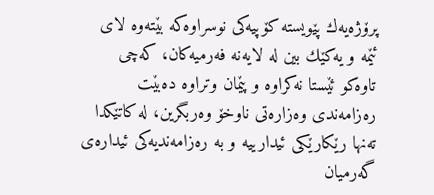پرۆژه‌یه‌ك پێویسته‌ كۆپیه‌كى نوسراوه‌كه‌ بێته‌وه‌ لاى ئێمه‌ و یه‌كێك بین له‌ لایه‌نه‌ فه‌رمیه‌كان، كه‌چى تاوه‌كو ئێستا نه‌كراوه‌ و پێمان وتراوه‌ ده‌بێت ره‌زامه‌ندى وه‌زاره‌تى ناوخۆ وه‌ربگرین، له‌ كاتێكدا ته‌نها رێكارێكى ئیدارییه‌ و به‌ ره‌زامه‌ندیه‌كى ئیداره‌ى گه‌رمیان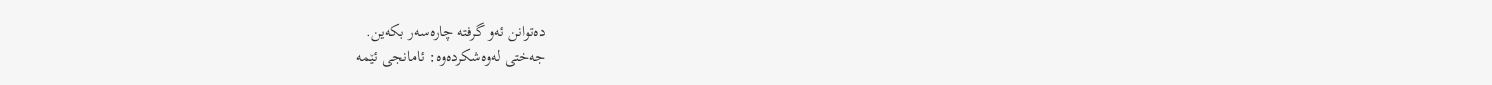ده‌توانن ئه‌و گرفته‌ چاره‌سه‌ر بكه‌ین.
جه‌ختى له‌وه‌شكرده‌وه‌: ئامانجى ئێمه‌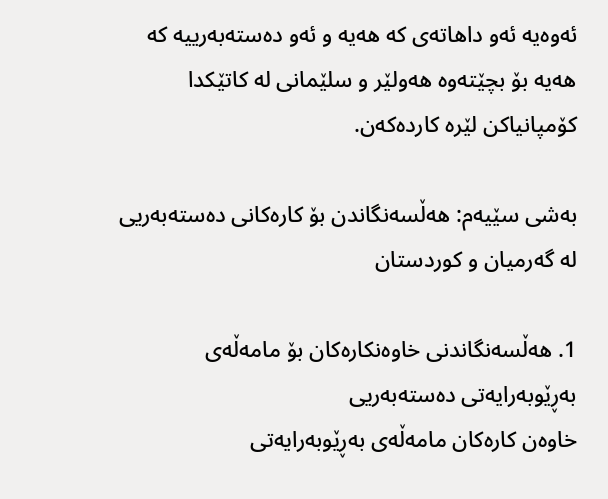ئه‌وه‌یه‌ ئه‌و داهاته‌ى كه‌ هه‌یه‌ و ئه‌و ده‌سته‌به‌رییه‌ كه‌ هه‌یه‌ بۆ بچێته‌وه‌ هه‌ولێر و سلێمانى له‌ كاتێكدا كۆمپانیاكن لێره‌ كارده‌كه‌ن.

به‌شى سێیه‌م: هه‌ڵسه‌نگاندن بۆ كاره‌كانى ده‌سته‌به‌ریی له‌ گه‌رمیان و كوردستان

1. هەڵسەنگاندنی خاوه‌نكاره‌كان بۆ مامه‌ڵه‌ى به‌ڕێوبه‌رایه‌تى ده‌سته‌به‌ریی
خاوه‌ن كاره‌كان مامه‌ڵه‌ى به‌ڕێوبه‌رایه‌تى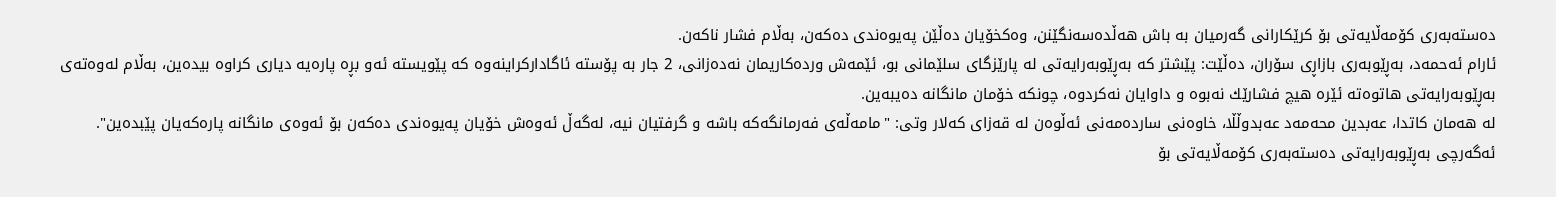ده‌سته‌به‌رى كۆمه‌ڵایه‌تى بۆ كرێكارانى گه‌رمیان به‌ باش هه‌ڵده‌سه‌نگێنن، وه‌كخۆیان ده‌ڵێن په‌یوه‌ندى ده‌كه‌ن، به‌ڵام فشار ناكه‌ن.
ئارام ئه‌حمه‌د، به‌ڕێوبه‌رى بازاڕى سۆران، ده‌ڵێت: پێشتر كه‌ به‌ڕێوبه‌رایه‌تى له‌ پارێزگاى سلێمانى بو، ئێمه‌ش ورده‌كاریمان نه‌ده‌زانى، 2 جار به‌ پۆسته‌ ئاگاداركراینه‌وه‌ كه‌ پێویسته‌ ئه‌و بڕه‌ پاره‌یه‌ دیارى كراوه‌ بیده‌ین، به‌ڵام له‌وه‌ته‌ى به‌ڕێوبه‌رایه‌تى هاتوه‌ته‌ ئێره‌ هیچ فشارێك نه‌بوه‌ و داوایان نه‌كردوه‌، چونكه‌ خۆمان مانگانه‌ ده‌یبه‌ین.
له‌ هه‌مان كاتدا، عه‌بدین محه‌مه‌د عه‌بدوڵڵا، خاوه‌نى ساردەمەنی ئه‌ڵوه‌ن له‌ قه‌زاى كه‌لار وتى: "مامه‌ڵه‌ى فه‌رمانگه‌كه‌ باشه‌ و گرفتیان نیه‌، له‌گه‌ڵ ئه‌وه‌ش خۆیان په‌یوه‌ندى ده‌كه‌ن بۆ ئه‌وه‌ى مانگانه‌ پاره‌كه‌یان پێبده‌ین".
ئەگەرچی به‌ڕێوبه‌رایه‌تى ده‌سته‌به‌رى كۆمه‌ڵایه‌تى بۆ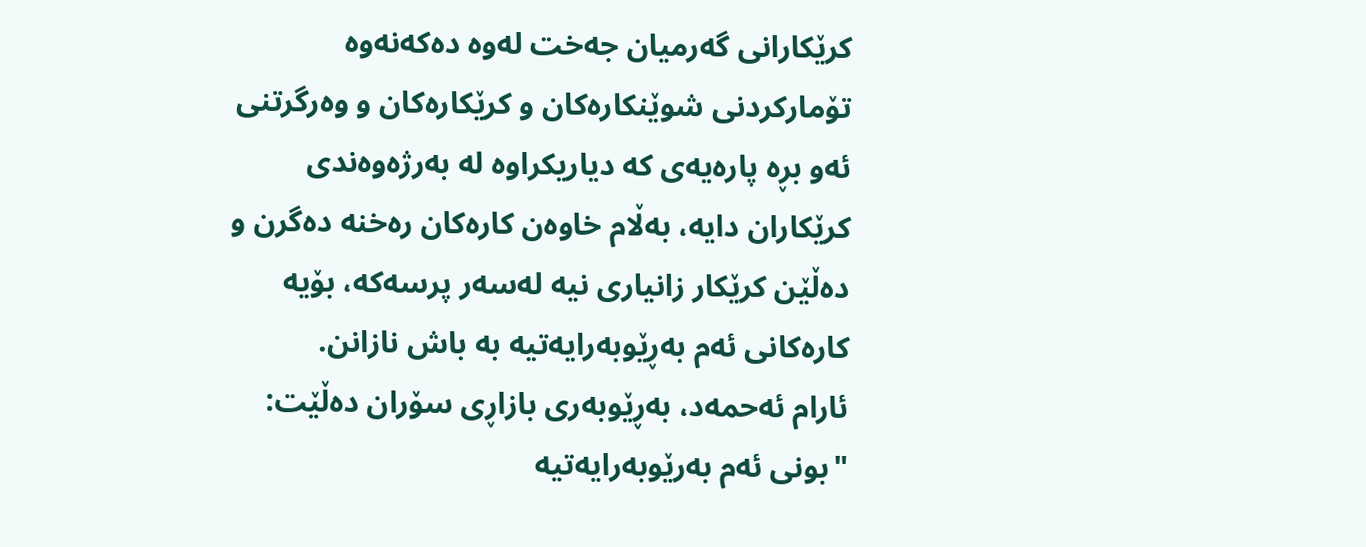كرێكارانى گه‌رمیان جه‌خت له‌وه‌ ده‌كه‌نه‌وه‌ تۆماركردنى شوێنكاره‌كان و كرێكاره‌كان و وه‌رگرتنى ئه‌و بڕه‌ پاره‌یه‌ى كه‌ دیاریكراوه‌ له‌ به‌رژه‌وه‌ندى كرێكاران دایه‌، به‌ڵام خاوه‌ن كاره‌كان ره‌خنه‌ ده‌گرن و ده‌ڵێن كرێكار زانیارى نیه‌ له‌سه‌ر پرسه‌كه‌، بۆیه‌ كاره‌كانى ئه‌م به‌ڕێوبه‌رایه‌تیه‌ به‌ باش نازانن.
ئارام ئه‌حمه‌د، به‌ڕێوبه‌رى بازاڕى سۆران ده‌ڵێت: "بونى ئه‌م به‌رێوبه‌رایه‌تیه‌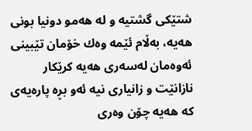شتێكى گشتیه‌ و له‌ هه‌مو دونیا بونى هه‌یه‌، به‌ڵام ئێمه‌ وه‌ك خۆمان تێبینى ئه‌وه‌مان له‌سه‌رى هه‌یه‌ كرێكار نازانێت و زانیارى نیه‌ ئه‌و بڕه‌ پاره‌یه‌ى كه‌ هه‌یه‌ چۆن وه‌رى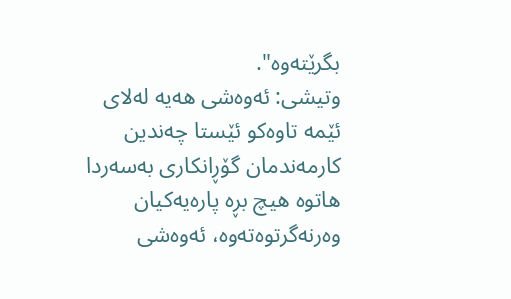بگرێته‌وه‌".
وتیشى: ئه‌وه‌شى هه‌یه‌ له‌لاى ئێمه‌ تاوه‌كو ئێستا چه‌ندین كارمه‌ندمان گۆڕانكارى به‌سه‌ردا هاتوه‌ هیچ بڕه‌ پاره‌یه‌كیان وه‌رنه‌گرتوه‌ته‌وه‌، ئه‌وه‌شى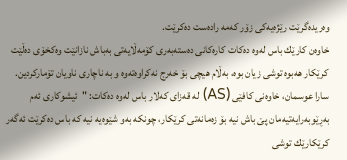وه‌ریده‌گرێت رێژه‌یه‌كى زۆر كه‌مه‌ راده‌ست ده‌كرێت.
خاوه‌ن كارێك باس له‌وه‌ ده‌كات كاره‌كانى ده‌سته‌به‌رى كۆمه‌ڵایه‌تى به‌باش نازانێت وه‌كخۆى ده‌ڵێت كرێكار هه‌بوه‌ توشى زیان بوه،‌ به‌ڵام هیچى بۆ خه‌رج نه‌كراوه‌ته‌وه‌ و به‌ ناچارى ناویان تۆماركردین.
سارا عوسمان، خاوه‌نى كافێى (AS) له‌ قه‌زاى كه‌لار باس له‌وه‌ ده‌كات: "ئیشوكارى ئه‌م به‌ڕێوبه‌رایه‌تیه‌مان پێ باش نیه‌ بۆ زه‌مانه‌تى كرێكار، چونكه‌ به‌و شێوه‌یه‌ نیه‌ كه‌ باس ده‌كرێت ئه‌گه‌ر كرێكارێك توشى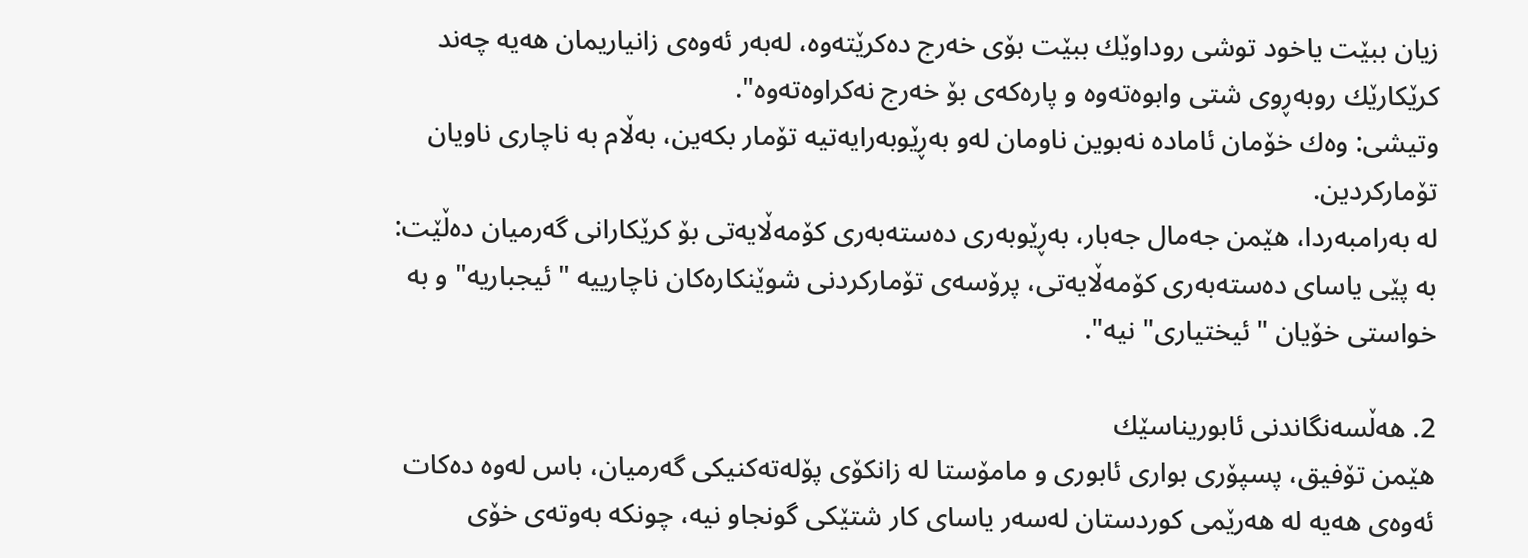زیان ببێت یاخود توشى روداوێك ببێت بۆى خه‌رج ده‌كرێته‌وه‌، له‌به‌ر ئه‌وه‌ى زانیاریمان هه‌یه‌ چه‌ند كرێكارێك روبه‌ڕوى شتى وابوه‌ته‌وه‌ و پاره‌كه‌ى بۆ خه‌رج نه‌كراوه‌ته‌وه‌".
وتیشى: وه‌ك خۆمان ئاماده‌ نه‌بوین ناومان له‌و به‌ڕێوبه‌رایه‌تیه‌ تۆمار بكه‌ین، به‌ڵام به‌ ناچارى ناویان تۆماركردین.
له‌ به‌رامبه‌ردا، هێمن جه‌مال جه‌بار، به‌ڕێوبه‌رى ده‌سته‌به‌رى كۆمه‌ڵایه‌تى بۆ كرێكارانى گه‌رمیان ده‌ڵێت: به‌ پێى یاساى ده‌سته‌به‌رى كۆمه‌ڵایه‌تى، پرۆسەی تۆمارکردنی شوێنكارەکان ناچارییه‌ "ئیجباریه‌" و به‌ خواستى خۆیان "ئیختیارى" نیه‌".

2. هەڵسەنگاندنی ئابوریناسێك
هێمن تۆفیق، پسپۆرى بوارى ئابورى و مامۆستا له‌ زانكۆى پۆله‌ته‌كنیكى گه‌رمیان، باس له‌وه‌ ده‌كات ئه‌وه‌ى هه‌یه‌ له‌ هه‌رێمى كوردستان له‌سه‌ر یاساى كار شتێكى گونجاو نیه‌، چونكه‌ به‌وته‌ى خۆی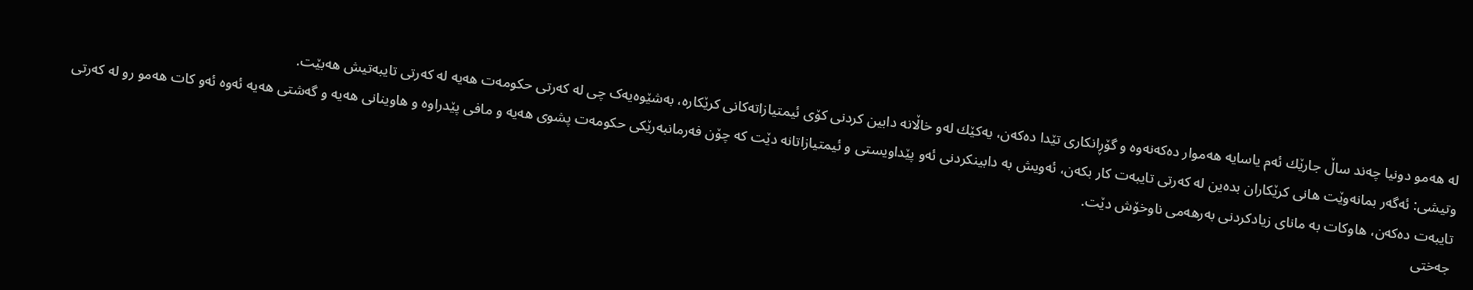له‌ هه‌مو دونیا چه‌ند ساڵ جارێك ئه‌م یاسایه‌ هه‌موار ده‌كه‌نه‌وه‌ و گۆڕانكارى تێدا ده‌كه‌ن، یه‌كێك له‌و خاڵانه‌ دابین كردنى كۆى ئیمتیازاته‌كانى كرێكاره‌، بەشێوەیەک چى له‌ كه‌رتى حكومه‌ت هه‌یه‌ له‌ كه‌رتى تایبه‌تیش هه‌بێت.
وتیشى: ئه‌گه‌ر بمانه‌وێت هانى كرێكاران بده‌ین له‌ كه‌رتى تایبه‌ت كار بكه‌ن، ئه‌ویش به‌ دابینكردنى ئه‌و پێداویستى و ئیمتیازاتانه‌ دێت كه‌ چۆن فه‌رمانبه‌رێكى حكومه‌ت پشوى هه‌یه‌ و مافى پێدراوه‌ و هاوینانى هه‌یه‌ و گه‌شتى هه‌یه‌ ئه‌وه‌ ئه‌و كات هه‌مو رو له‌ كه‌رتى تایبه‌ت ده‌كه‌ن، هاوكات به‌ ماناى زیادكردنى به‌رهه‌مى ناوخۆش دێت.
جه‌ختى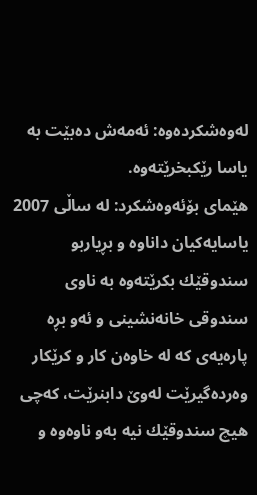له‌وه‌شكرده‌وه‌: ئه‌مه‌ش ده‌بێت به‌ یاسا رێكبخرێته‌وه‌.
هێماى بۆئه‌وه‌شكرد: له‌ ساڵى 2007 یاسایه‌كیان داناوه‌ و بڕیاربو سندوقێك بكرێته‌وه‌ به‌ ناوى سندوقى خانه‌نشینى و ئه‌و بڕه‌ پاره‌یه‌ى كه‌ له‌ خاوه‌ن كار و كرێكار وه‌رده‌گیرێت لەوێ دابنرێت، كه‌چى هیچ سندوقێك نیه‌ به‌و ناوه‌وه‌ و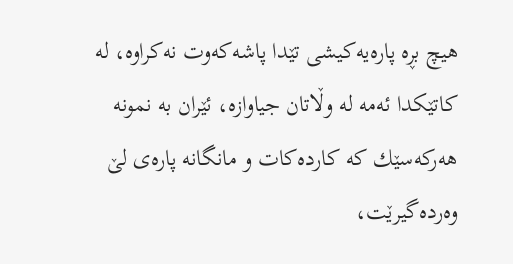هیچ بڕه‌ پاره‌یه‌كیشی تێدا پاشه‌كه‌وت نه‌كراوه‌، له‌ كاتێكدا ئه‌مه‌ له‌ وڵاتان جیاوازه‌، ئێران به‌ نمونه‌ هه‌ركه‌سێك كه‌ كارده‌كات و مانگانه‌ پاره‌ى لێ وه‌رده‌گیرێت،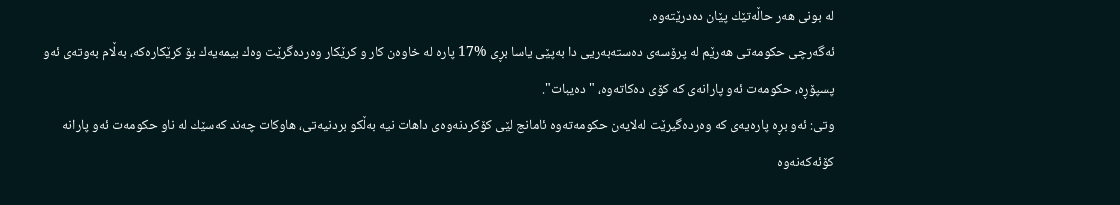له‌ بونى هه‌ر حاڵەتێك پێان ده‌درێته‌وه‌.
ئه‌گه‌رچی حكومه‌تى هه‌رێم له‌ پرۆسه‌ى ده‌سته‌به‌ریی دا به‌پێى یاسا بڕى %17 پاره‌ له‌ خاوه‌ن كار و كرێكار وه‌رده‌گرێت وه‌ك بیمه‌یه‌ك بۆ كرێكاره‌كه‌، به‌ڵام به‌وته‌ى ئه‌و پسپۆڕه‌، حكومه‌ت ئه‌و پارانه‌ی كه‌ كۆى ده‌كاته‌وه، "ده‌یبات".
وتى: ئه‌و بڕه‌ پاره‌یه‌ى كه‌ وه‌رده‌گیرێت له‌لایه‌ن حكومه‌ته‌وه‌ ئامانج لێى كۆكردنه‌وه‌ى داهات نیه‌ به‌ڵكو بردنیه‌تى، هاوكات چه‌ند كه‌سێك له‌ ناو حكومه‌ت ئه‌و پارانه‌ كۆئه‌كه‌نه‌وه‌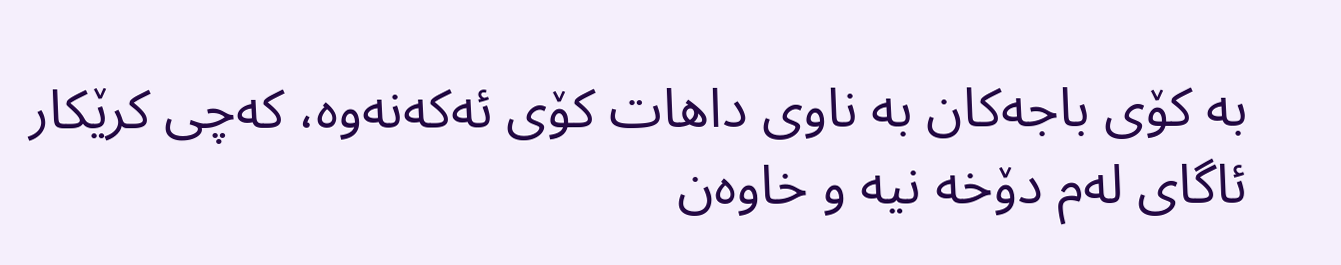به‌ كۆى باجه‌كان به‌ ناوی داهات كۆى ئه‌كه‌نه‌وه‌، كه‌چى كرێكار ئاگاى له‌م دۆخه‌ نیه‌ و خاوه‌ن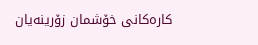كاره‌كانى خۆشمان زۆرینه‌یان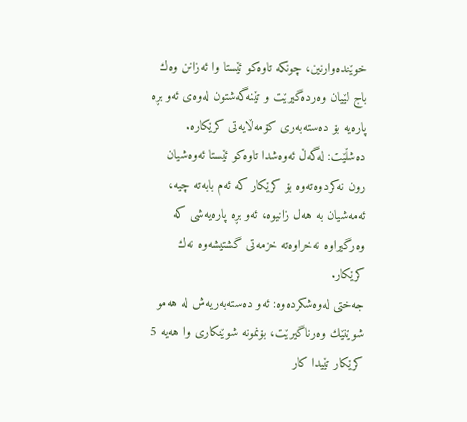خوێنده‌وارنین، چونكه‌ تاوه‌كو ئێستا وا ئه‌زانن وه‌ك باج لێیان وه‌رده‌گیرێت و تێنه‌گه‌شتون له‌وه‌ى ئه‌و بڕه‌ پاره‌یه‌ بۆ ده‌سته‌به‌رى كۆمه‌ڵایه‌تى كرێكاره‌.
ده‌شڵێت: له‌گه‌ڵ ئه‌وه‌شدا تاوه‌كو ئێستا ئه‌وه‌شیان رون نه‌كردوه‌ته‌وه‌ بۆ كرێكار كه‌ ئه‌م بابه‌ته‌ چیه‌، ئه‌مه‌شیان به‌ هه‌ل زانیوه‌، ئه‌و بڕه‌ پاره‌یه‌شى كه‌ وه‌رگیراوه‌ نه‌خراوه‌ته‌ خزمه‌تى گشتیشه‌وه‌ نه‌ك كرێكار.
جه‌ختى له‌وه‌شكرده‌وه‌: ئه‌و ده‌سته‌به‌ریه‌ش له‌ هه‌مو شوێنێك وه‌رناگیرێت، بۆنمونه‌ شوێنكارى وا هه‌یه‌ 5 كرێكار تێیدا كار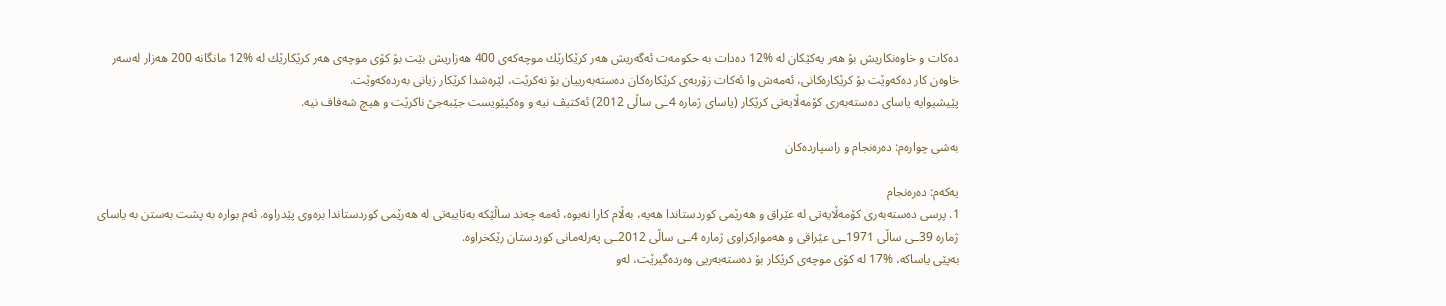ده‌كات و خاوه‌نكاریش بۆ هه‌ر یه‌كێكان له‌ %12 ده‌دات به‌ حكومه‌ت ئه‌گه‌ریش هه‌ر كرێكارێك موچه‌كه‌ى 400 هه‌زاریش بێت بۆ كۆى موچه‌ى هه‌ر كرێكارێك له‌ %12 مانگانه‌ 200 هه‌زار له‌سه‌ر خاوه‌ن كار ده‌كه‌وێت بۆ كرێكاره‌كانى، ئه‌مه‌ش وا ئه‌كات زۆربه‌ى كرێكاره‌كان ده‌سته‌به‌رییان بۆ نه‌كرێت، لێره‌شدا كرێكار زیانى به‌رده‌كه‌وێت.
پێیشیوایه‌ یاساى ده‌سته‌به‌رى كۆمه‌ڵایه‌تى كرێكار (یاساى ژماره‌ 4ـى ساڵى 2012) ئه‌كتیڤ نیه‌ و وه‌كپێویست جێبه‌جێ ناكرێت و هیچ شه‌فاف نیه‌.

به‌شى چواره‌م: ده‌ره‌نجام و راسپارده‌كان

یه‌كه‌م: ده‌ره‌نجام
1. پرسی ده‌سته‌به‌رى كۆمه‌ڵایه‌تى له‌ عێراق و هه‌رێمى كوردستاندا هه‌یه‌، به‌ڵام كارا نه‌بوه‌، ئه‌مه‌ چه‌ند ساڵێكه‌ به‌تایبه‌تى له‌ هه‌رێمى كوردستاندا بره‌وى پێدراوه‌. ئه‌م بواره‌ به‌ پشت به‌ستن به‌ یاساى ژماره‌ 39ـى ساڵى 1971ـى عێراقى و هه‌مواركراوى ژماره‌ 4ـى ساڵى 2012ـى په‌رله‌مانى كوردستان رێكخراوه‌.
به‌پێی یاساكه‌، %17 له‌ كۆى موچه‌ى كرێكار بۆ ده‌سته‌به‌ریی وه‌رده‌گیرێت، له‌و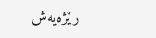رێژه‌یه‌ش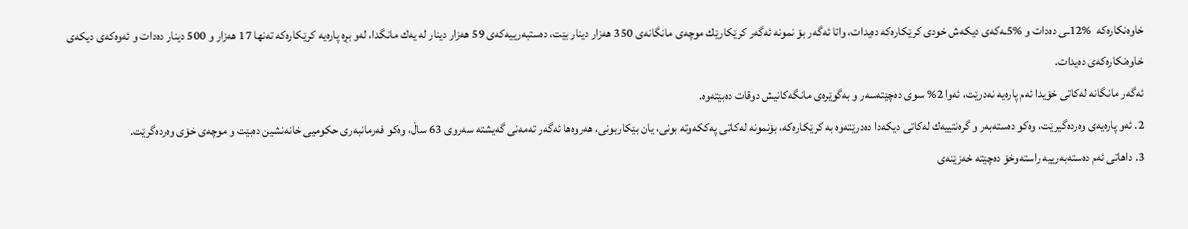خاوه‌نكاره‌كه‌  %12ـى ده‌دات و %5ـه‌كه‌ى دیكه‌ش خودی كرێكاره‌كه‌ ده‌یدات، واتا ئه‌گه‌ر بۆ نمونه‌ ئه‌گه‌ر كرێكارێك موچه‌ى مانگانه‌ى 350 هه‌زار دینار بێت، ده‌ستبه‌رییه‌كه‌ى‌ 59 هه‌زار دینار له‌ یه‌ك مانگدا، له‌و بڕه‌ پاره‌یه‌ كرێكاره‌كه‌ ته‌نها 17 هه‌زار و 500 دینار ده‌دات و ئه‌وه‌كه‌ى دیكه‌ى خاوه‌نكاره‌كه‌ى ده‌یدات.
ئه‌گه‌ر مانگانه‌ له‌كاتى خۆیدا ئه‌م پاره‌یه‌ نه‌درێت، ئه‌وا 2% سوی ده‌چێته‌سه‌ر و به‌گوێره‌ى مانگه‌كانیش دوقات ده‌بێته‌وه‌.
2. ئه‌و پاره‌یه‌ى وه‌رده‌گیرێت، وه‌كو ده‌سته‌به‌ر و گره‌نتییه‌ك له‌كاتى دیكه‌دا ده‌درێته‌وه‌ به‌ كرێكاره‌كه‌، بۆنمونه‌ له‌كاتى په‌ككه‌وته‌ بونى، یان بێكاربونى، هه‌روه‌ها ئه‌گه‌ر ته‌مه‌نى گه‌یشته‌ سه‌روى 63 ساڵ، وه‌كو فه‌رمانبه‌رى حكومیی خانه‌نشین ده‌بێت و موچه‌ى خۆی وه‌رده‌گرێت.
3. داهاتى ئه‌م ده‌سته‌به‌رییه‌ راسته‌وخۆ ده‌چێته‌ خه‌زێنه‌ى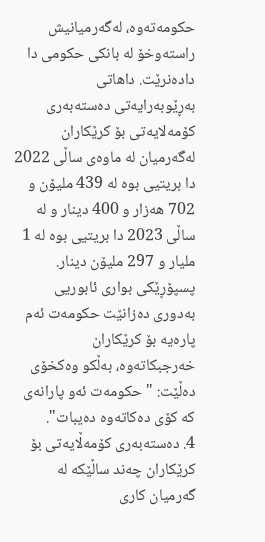حكومه‌ته‌وه‌، له‌گه‌رمیانیش راسته‌وخۆ له‌ بانكى حكومى دا داده‌نرێت. داهاتى به‌ڕێوبه‌رایه‌تى ده‌سته‌به‌رى كۆمه‌لایه‌تى بۆ كرێكاران له‌گه‌رمیان له‌ ماوه‌ى ساڵی 2022 دا بریتیی بوه‌ له‌ 439 ملیۆن و 702 هه‌زار و 400 دینار و له‌ ساڵی 2023 دا بریتیی بوه‌ له‌ 1 ملیار و 297 ملیۆن دینار. پسپۆڕێكى بوارى ئابوریی به‌دوری ده‌زانێت حكومه‌ت ئه‌م پاره‌یه‌ بۆ كرێكاران خه‌رجبكاته‌وه‌، به‌ڵكو وه‌كخۆی ده‌ڵێت: "حكومه‌ت ئه‌و پارانه‌ی كه‌ كۆى ده‌كاته‌وه ده‌یبات".
4. ده‌سته‌به‌رى كۆمه‌ڵایه‌تى بۆ كرێكاران چه‌ند ساڵێكه‌ له‌ گه‌رمیان كارى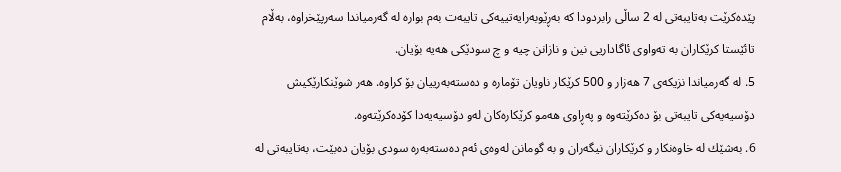پێده‌كرێت به‌تایبه‌تى له‌ 2 ساڵی رابردودا كه‌ به‌ڕێوبه‌رایه‌تییه‌كى تایبه‌ت به‌م بواره‌ له‌ گه‌رمیاندا سه‌رپێخراوه‌، به‌ڵام تائێستا كرێكاران به‌ ته‌واوى ئاگاداریی نین و نازانن چیه‌ و چ سودێكى هه‌یه‌ بۆیان.
5. له‌ گه‌رمیاندا نزیكه‌ى 7 هه‌زار و 500 كرێكار ناویان تۆماره‌ و ده‌سته‌به‌رییان بۆ كراوه‌. هه‌ر شوێنكارێكیش دۆسیه‌یه‌كى تایبه‌تى بۆ ده‌كرێته‌وه‌ و په‌ڕاوى هه‌مو كرێكاره‌كان له‌و دۆسیه‌یه‌دا كۆده‌كرێته‌وه‌.
6. به‌شێك له‌ خاوه‌نكار و كرێكاران نیگه‌ران و به‌ گومانن له‌وه‌ى ئه‌م ده‌سته‌به‌ره‌ سودی بۆیان ده‌بێت، به‌تایبه‌تى له‌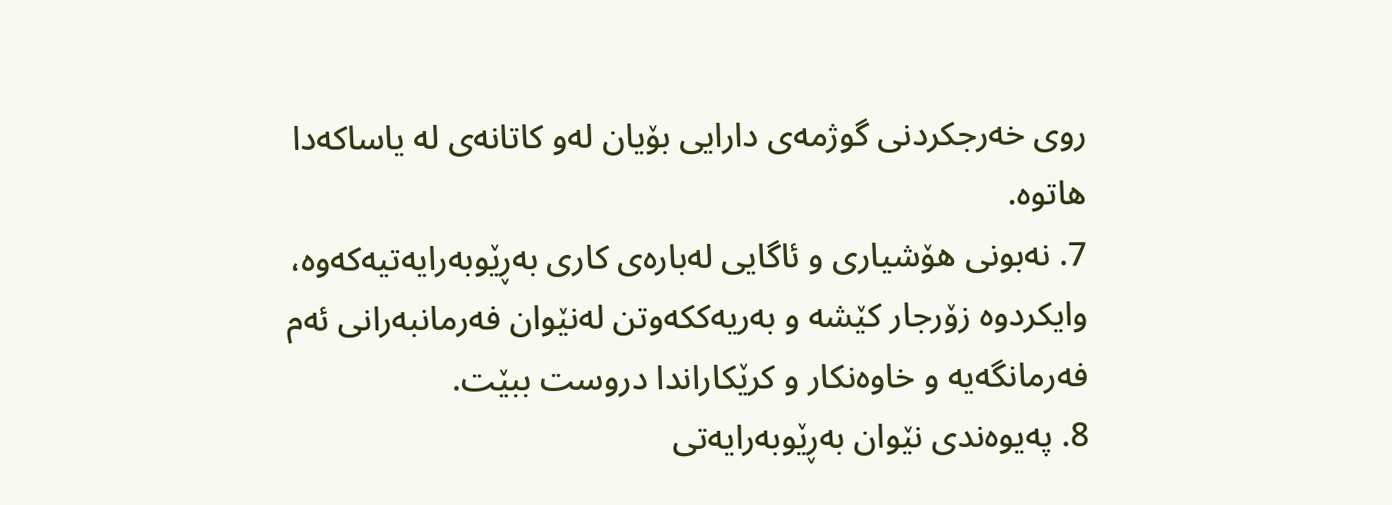روی خه‌رجكردنى گوژمه‌ى دارایی بۆیان له‌و كاتانه‌ى له‌ یاساكه‌دا هاتوه‌.
7. نه‌بونى هۆشیاری و ئاگایی له‌باره‌ى كارى به‌ڕێوبه‌رایه‌تیه‌كه‌وه‌، وایكردوه‌ زۆرجار كێشه‌ و به‌ریه‌ككه‌وتن له‌نێوان فه‌رمانبه‌رانى ئه‌م فه‌رمانگه‌یه‌ و خاوه‌نكار و كرێكاراندا دروست ببێت.
8. په‌یوه‌ندی نێوان به‌ڕێوبه‌رایه‌تى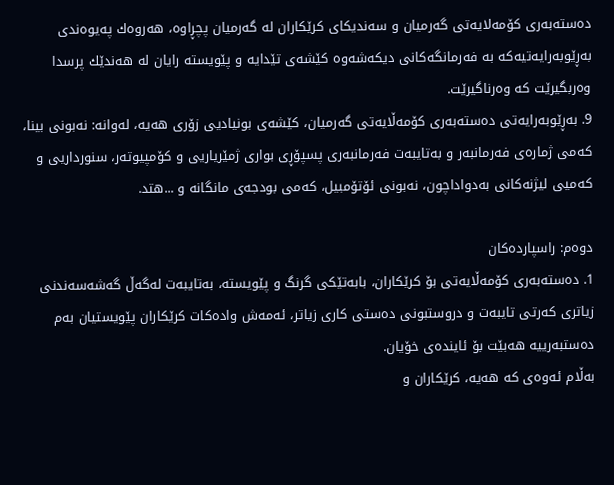ده‌سته‌به‌رى كۆمه‌لایه‌تى گه‌رمیان و سه‌ندیكاى كرێكاران له‌ گه‌رمیان پچڕاوه‌، هه‌روه‌ك په‌یوه‌ندی به‌ڕێوبه‌رایه‌تیه‌كه‌ به‌ فه‌رمانگه‌كانى دیكه‌شه‌وه‌ كێشه‌ى تێدایه‌ و پێویسته‌ رایان له‌ هه‌ندێك پرسدا وه‌ربگیرێت كه‌ وه‌رناگیرێت.
9. به‌ڕێوبه‌رایه‌تى ده‌سته‌به‌رى كۆمه‌ڵایه‌تى گه‌رمیان، كێشه‌ى بونیادیی زۆری هه‌یه‌، له‌وانه‌: نه‌بونى بینا، كه‌می ژماره‌ى فه‌رمانبه‌ر و به‌تایبه‌ت فه‌رمانبه‌رى پسپۆڕی بوارى ژمێریاریی و كۆمپیوته‌ر، سنورداریی و كه‌میی لیژنه‌كانى به‌دواداچون، نه‌بونى ئۆتۆمبیل، كه‌می بودجه‌ى مانگانه‌ و ...هتد.

دوه‌م: راسپارده‌كان
1. ده‌سته‌به‌ری كۆمه‌ڵایه‌تى بۆ كرێكاران، بابه‌تێكى گرنگ و پێویسته‌، به‌تایبه‌ت له‌گه‌ڵ گه‌شه‌سه‌ندنى زیاتری كه‌رتى تایبه‌ت و دروستبونى ده‌ستى كارى زیاتر، ئه‌مه‌ش واده‌كات كرێكاران پێویستیان به‌م ده‌ستبه‌رییه‌ هه‌بێت بۆ ئاینده‌ى خۆیان.
به‌ڵام ئه‌وه‌ى كه‌ هه‌یه‌، كرێكاران و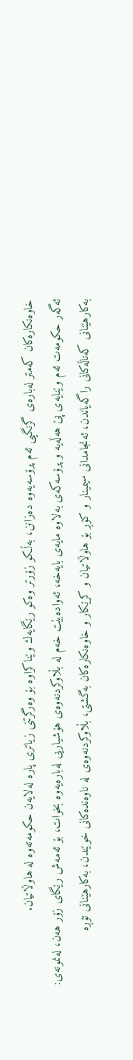خاوه‌نكاره‌كان كه‌متر له‌باره‌ى گرنگیی ئه‌م پرۆسه‌یه‌وه‌ ده‌زانن، به‌ڵكو زۆرتر وه‌كو رێگایه‌ك وێناكراوه‌ بۆ وه‌رگرتنى زیاتری پاره‌ له‌لایه‌ن حكومه‌ته‌وه‌ له‌ هاوڵاتیان.
ئه‌گه‌ر حكومه‌ت ئه‌م وێنایه‌ی پێ هه‌ڵه‌یه‌ و پرۆسه‌كه‌ی به‌لاوه‌ مایه‌ى بایه‌خه‌، ئه‌واده‌بێت خه‌م له‌ بڵاوكردنه‌وه‌ى هۆشیاریی له‌باره‌یه‌وه‌ بخوات، بۆ ئه‌مه‌ش رێگاى زۆر هه‌ن، له‌نمونه‌ى: به‌كارهێنانى كه‌ناڵه‌كانى راگه‌یاندن، ئه‌نجامدانى سیمینار و كۆڕ بۆ هاوڵاتیان و كرێكار و خاوه‌نكاره‌كان به‌گشتى، بڵاوكردنه‌وه‌ى له‌ ناوه‌نده‌كانى خوێندن، به‌كارهێنانى تۆڕه‌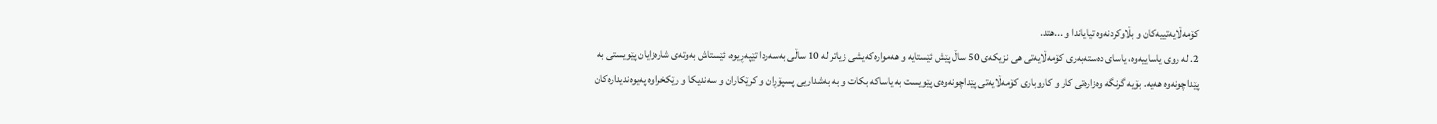كۆمه‌ڵایه‌تییه‌كان و بڵاوكردنه‌وه‌ تیایاندا و ...هتد.
2. له‌ روی یاساییه‌وه‌، یاساى ده‌سته‌به‌رى كۆمه‌ڵایه‌تى هی نزیكه‌ى 50 ساڵ پێش ئێستایه‌ و هه‌مواره‌كه‌یشی زیاتر له‌ 10 ساڵی به‌سه‌ردا تێپه‌ڕیوه‌، ئێستاش به‌وته‌ى شاره‌زایان پێویستی به‌ پێداچونه‌وه‌ هه‌یه‌. بۆیه‌ گرنگه‌ وه‌زاره‌تى كار و كاروباری كۆمه‌ڵایه‌تى پێداچونه‌وه‌ى پێویست به‌ یاساكه‌ بكات و به‌ به‌شداریی پسپۆڕان و كرێكاران و سه‌ندیكا و رێكخراوه‌ په‌یوه‌ندیداره‌كان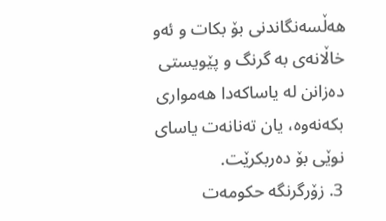هه‌ڵسه‌نگاندنى بۆ بكات و ئه‌و خاڵانه‌ى به‌ گرنگ و پێویستی ده‌زانن له‌ یاساكه‌دا هه‌موارى بكه‌نه‌وه‌، یان ته‌نانه‌ت یاسای نوێی بۆ ده‌ربكرێت.
3. زۆرگرنگه‌ حكومه‌ت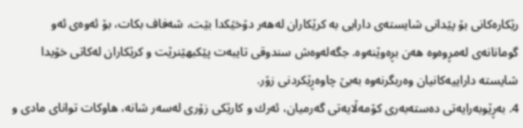رێكاره‌كانى بۆ پێدانى شایسته‌ی دارایی به‌ كرێكاران له‌هه‌ر دۆخێكدا بێت، شه‌فاف بكات، بۆ ئه‌وه‌ى ئه‌و گومانانه‌ى له‌مڕوه‌وه‌ هه‌ن بڕه‌وێنه‌وه‌. جگه‌له‌وه‌ش سندوقی تایبه‌ت پێكبهێنرێت و كرێكاران له‌كاتى خۆیدا شایسته‌ داراییه‌كانیان وه‌ربگرنه‌وه‌ به‌بێ چاوه‌ڕێكردنى زۆر.
4. به‌ڕێوبه‌رایه‌تى ده‌سته‌به‌رى كۆمه‌ڵایه‌تی گه‌رمیان، ئه‌رك و كارێكى زۆری له‌سه‌ر شانه‌، هاوكات تواناى مادی و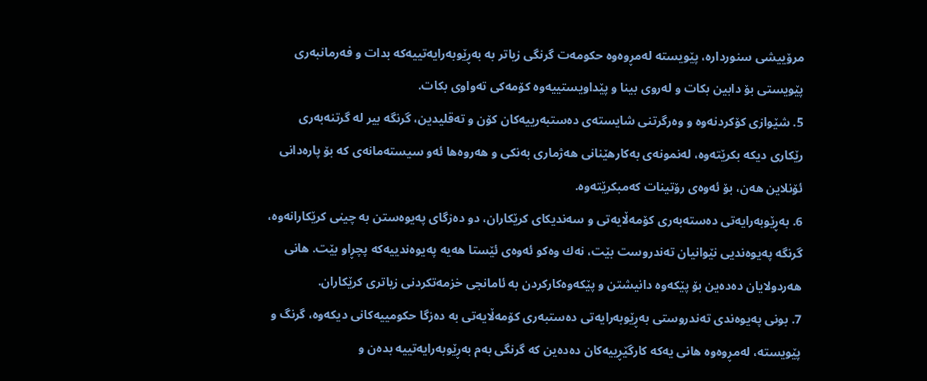مرۆییشی سنورداره‌، پێویسته‌ له‌مڕوه‌وه‌ حكومه‌ت گرنگی زیاتر به‌ به‌ڕێوبه‌رایه‌تییه‌كه‌ بدات و فه‌رمانبه‌رى پێویستی بۆ دابین بكات و له‌روى بینا و پێداویستییه‌وه‌ كۆمه‌كی ته‌واوى بكات.
5. شێوازى كۆكردنه‌وه‌ و وه‌رگرتنى شایسته‌ى ده‌ستبه‌رییه‌كان كۆن و ته‌قلیدین، گرنگه‌ بیر له‌ گرتنه‌به‌رى رێكارى دیكه‌ بكرێته‌وه‌، له‌نمونه‌ى به‌كارهێنانى هه‌ژمارى به‌نكى و هه‌روه‌ها ئه‌و سیسته‌مانه‌ى كه‌ بۆ پاره‌دانى ئۆنلاین هه‌ن، بۆ ئه‌وه‌ى رۆتینات كه‌مبكرێته‌وه‌.
6. به‌ڕێوبه‌رایه‌تى ده‌سته‌به‌رى كۆمه‌ڵایه‌تى و سه‌ندیكای كرێكاران، دو ده‌زگاى په‌یوه‌ستن به‌ چینی كرێكارانه‌وه‌، گرنگه‌ په‌یوه‌ندیی نێوانیان ته‌ندروست بێت، نه‌ك وه‌كو ئه‌وه‌ى ئێستا هه‌یه‌ په‌یوه‌ندییه‌كه‌ پچڕاو بێت. هانى هه‌ردولایان ده‌ده‌ین بۆ پێكه‌وه‌ دانیشتن و پێكه‌وه‌كاركردن به‌ ئامانجى خزمه‌تكردنى زیاتری كرێكاران.
7. بونى په‌یوه‌ندی ته‌ندروستى به‌ڕێوبه‌رایه‌تى ده‌ستبه‌رى كۆمه‌ڵایه‌تى به‌ ده‌زگا حكومییه‌كانى دیكه‌وه‌، گرنگ و پێویسته‌، له‌مڕوه‌وه‌ هانى یه‌كه‌ كارگێڕییه‌كان ده‌ده‌ین كه‌ گرنگى به‌م به‌ڕێوبه‌رایه‌تییه‌ بده‌ن و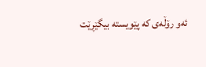ئه‌و رۆڵه‌ى كه‌ پێویسته‌ بیگێڕێت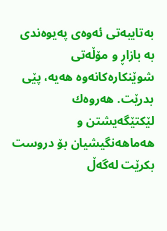به‌تایبه‌تى ئه‌وه‌ى په‌یوه‌ندی به‌ بازاڕ و مۆڵه‌تى شوێنكاره‌كانه‌وه‌ هه‌یه‌، پێی بدرێت. هه‌روه‌ك لێكتێگه‌یشتن و هه‌ماهه‌نگیشیان بۆ دروست بكرێت له‌گه‌ڵ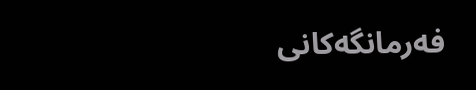فه‌رمانگه‌كانى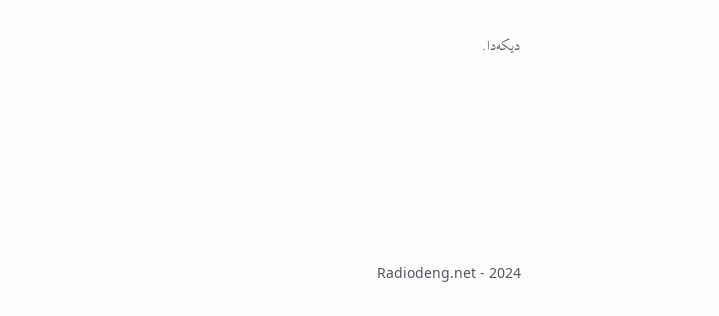دیكه‌دا.










Radiodeng.net - 2024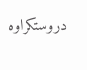دروستکراوە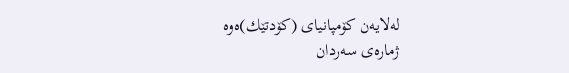لەلایەن کۆمپانیای (کۆدتێك)ەوە
ژمارەی سەردان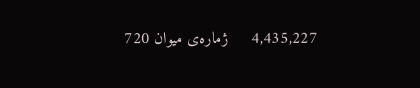4,435,227     ژمارەی میوان 720